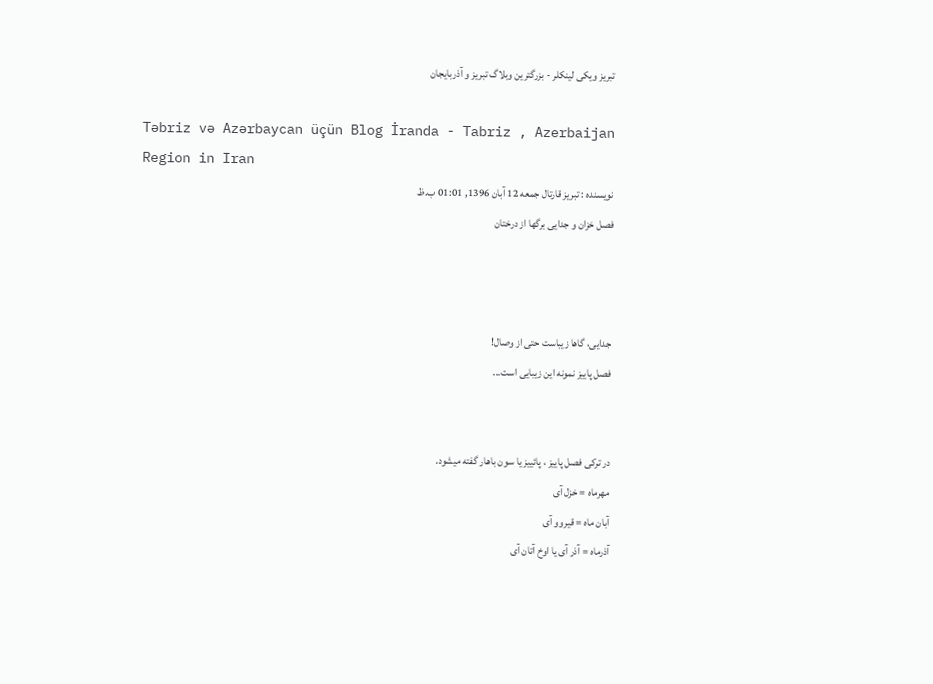تبریز ویکی لینکلر - بزرگترین وبلاگ تبریز و آذربایجان

Təbriz və Azərbaycan üçün Blog İranda - Tabriz , Azerbaijan Region in Iran
نویسنده : تبریز قارتال جمعه 12 آبان 1396, 01:01 ب.ظ
فصل خزان و جدایی برگها از درختان



جدایی، گاها زیباست حتی از وصال!
فصل پاییز نمونه این زیبایی است...


در ترکی فصل پاییز ، پائییز یا سون باهار گفته میشود.
مهرماه = خزل آی
آبان ماه = قیروو آی
آذرماه = آذر آی یا اوخ آتان آی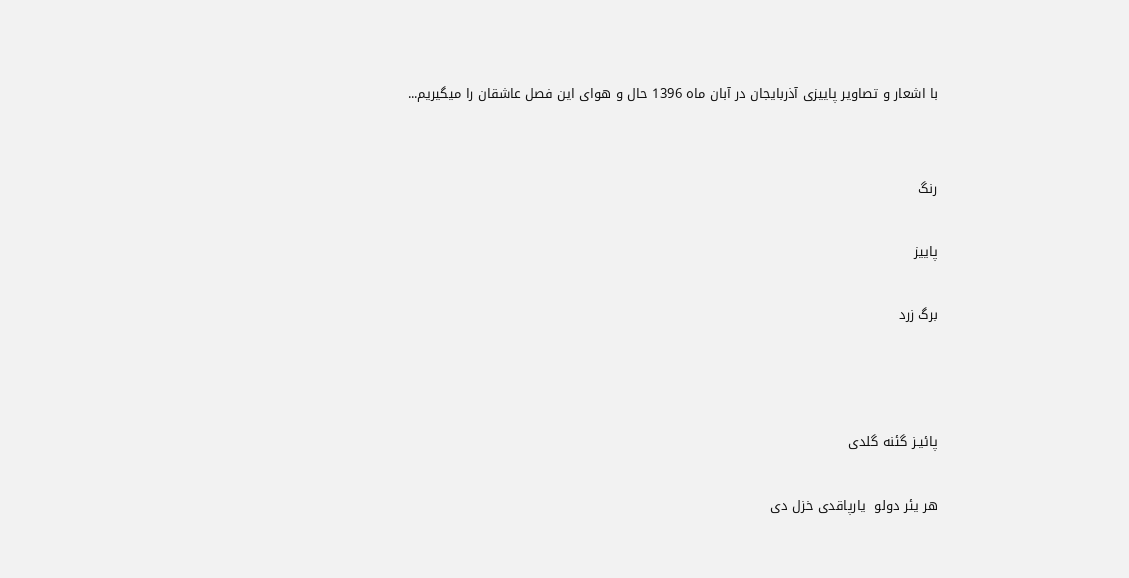با اشعار و تصاویر پاییزی آذربایجان در آبان ماه 1396 حال و هوای این فصل عاشقان را میگیریم...


رنگ

پاییز

برگ زرد



پائیـز گئنه گلدی

هر یئر دولو  یارپاقدی خزل دی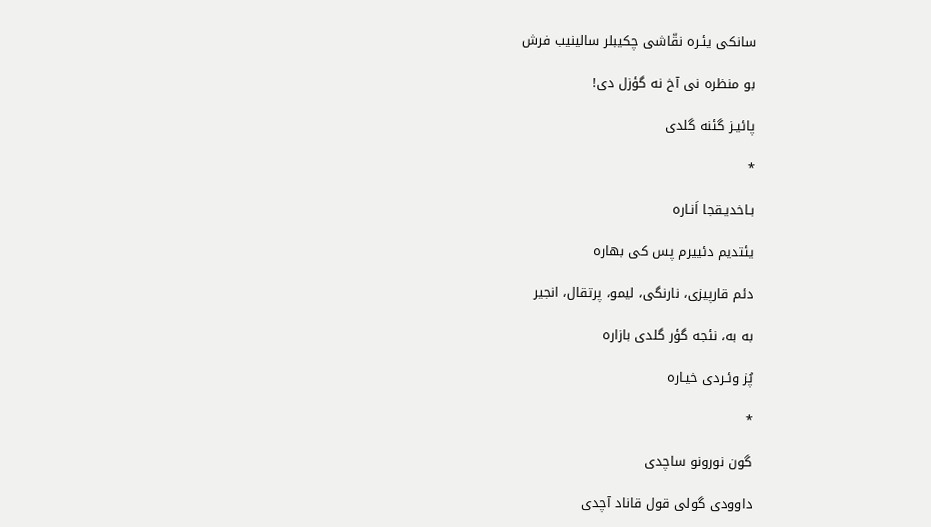سانکی یئـره نقّاشی چکیبلر سالینیب فرش

بو منظره نی آخ نه گؤزل دی!

پائیـز گئنه گلدی

*

بـاخدیـقجا اَنـاره

یئتدیم دئییرم پس کی بهاره

دئم قارپیزی، نارنگی، لیمو، پرتقال، انجیر

به به، نئجه گؤر گلدی بازاره

پُز وئـردی خیـاره

*

گون نورونو ساچدی

داوودی گولی قول قاناد آچدی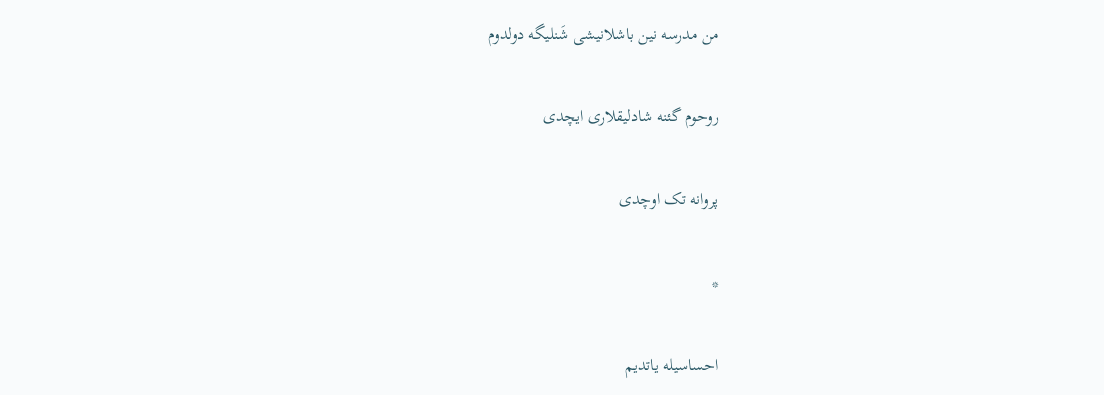من مدرسه نین باشلانیشی شَنلیگه دولدوم

روحوم گئنه شادلیقلاری ایچدی

پروانه تک اوچدی

*

احساسیله یاتدیم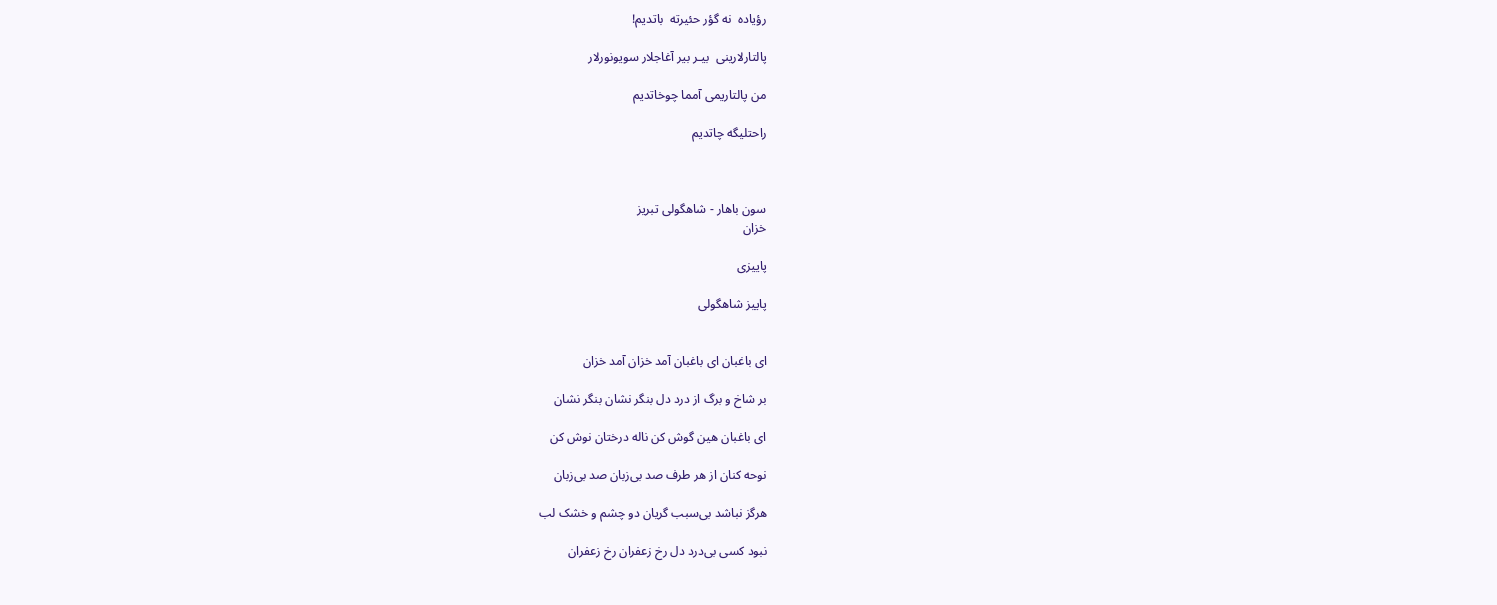رؤیاده  نه گؤر حئیرته  باتدیم!

پالتارلارینی  بیـر بیر آغاجلار سویونورلار

من پالتاریمی آمما چوخاتدیم

راحتلیگه چاتدیم



سون باهار - شاهگولی تبریز
خزان

پاییزی

پاییز شاهگولی


ای باغبان ای باغبان آمد خزان آمد خزان

بر شاخ و برگ از درد دل بنگر نشان بنگر نشان

ای باغبان هین گوش کن ناله درختان نوش کن

نوحه کنان از هر طرف صد بی‌زبان صد بی‌زبان

هرگز نباشد بی‌سبب گریان دو چشم و خشک لب

نبود کسی بی‌درد دل رخ زعفران رخ زعفران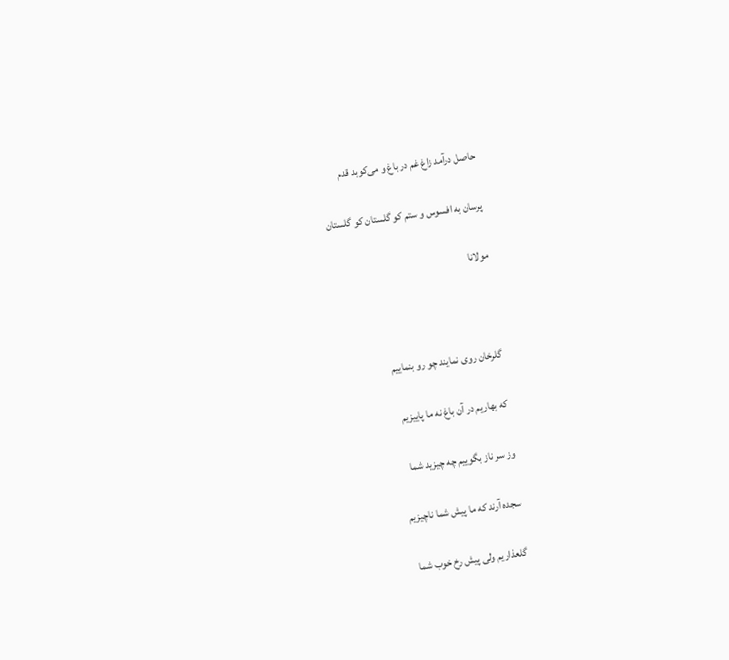حاصل درآمد زاغ غم در باغ و می‌کوبد قدم

پرسان به افسوس و ستم کو گلستان کو گلستان

مولانا



گلرخان روی نمایند چو رو بنماییم

که بهاریم در آن باغ نه ما پاییزیم

وز سر ناز بگوییم چه چیزید شما

سجده آرند که ما پیش شما ناچیزیم

گلعذاریم ولی پیش رخ خوب شما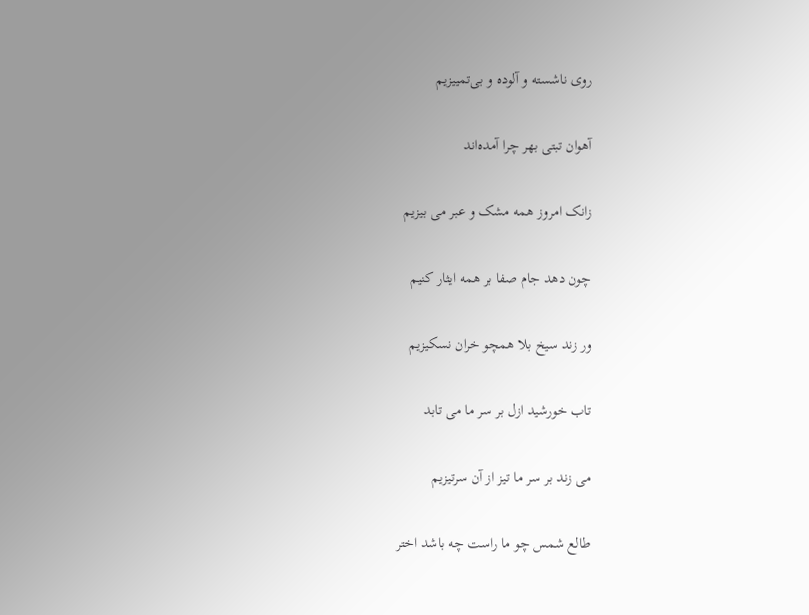روی ناشسته و آلوده و بی‌تمییزیم

آهوان تبتی بهر چرا آمده‌اند

زانک امروز همه مشک و عبر می بیزیم

چون دهد جام صفا بر همه ایثار کنیم

ور زند سیخ بلا همچو خران نسکیزیم

تاب خورشید ازل بر سر ما می تابد

می زند بر سر ما تیز از آن سرتیزیم

طالع شمس چو ما راست چه باشد اختر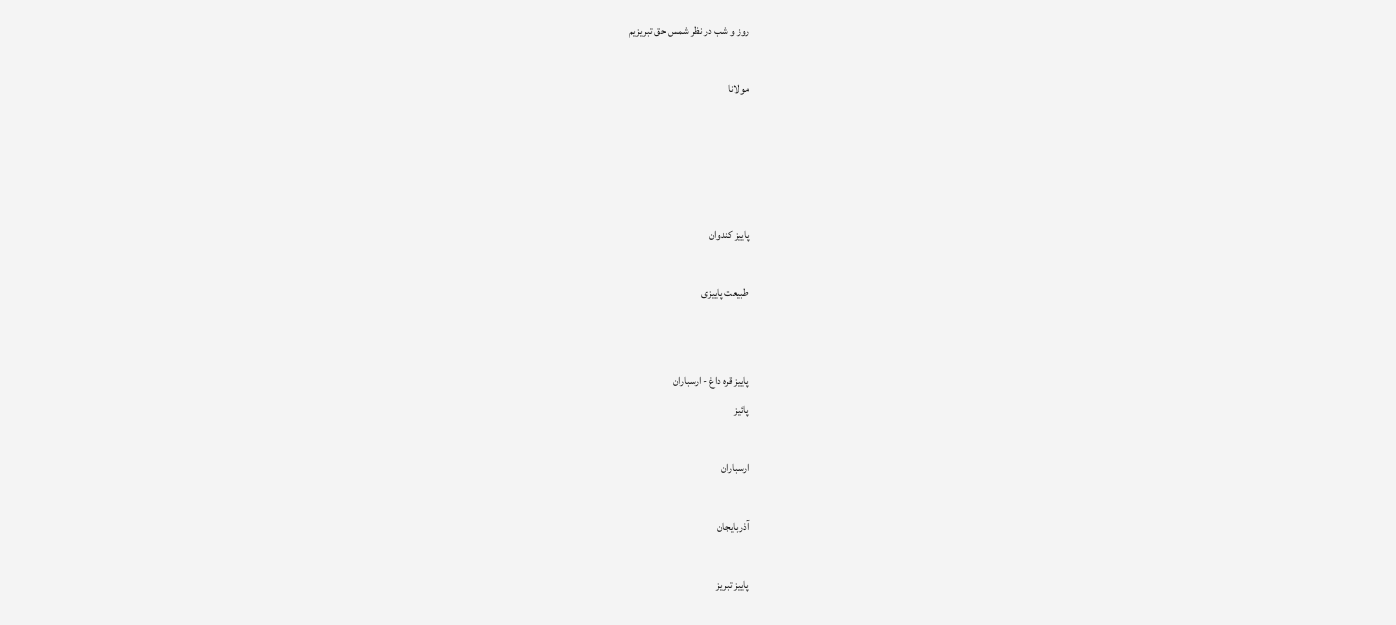روز و شب در نظر شمس حق تبریزیم

مولانا




پاییز کندوان

طبیعت پاییزی


پاییز قره داغ - ارسباران
پائیز

ارسباران

آذربایجان

پاییز تبریز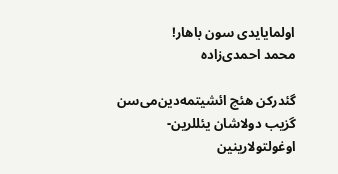اولمایایدی سون باهار!
محمد احمدی‌زاده

گئدرکن هئچ‌ ائشیتمه‌دین‌می‌سن
گزیب دولاشان یئللرین-
اوغولتولارینین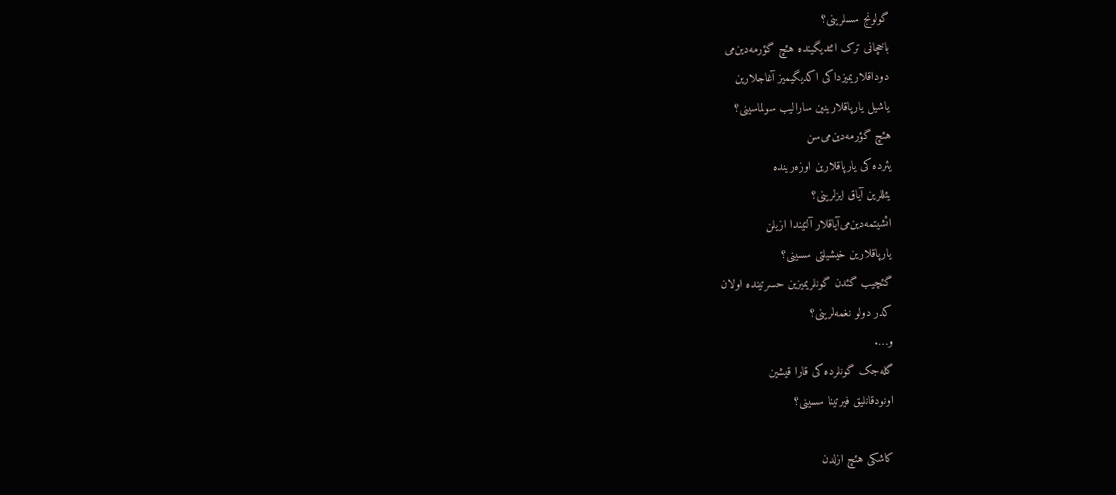گولونج سسلرینی؟
باخچانی ترک ائتدیگینده هئچ‌ گؤرمه‌دین‌می
دوداقلاریمیزداکی اکدیگیمیز آغاجلارین
یاشیل یارپاقلارینین سارالیب سولماسینی؟
هئچ‌ گؤرمه‌دین‌می‌سن
یئرده کی یارپاقلارین اوزه‌رینده
یئللرین آیاق ایزلرینی؟
ائشیتمه‌دین‌می‌آیاقلار آلتیندا ازیلن
یارپاقلارین خیشیلتی سسینی؟
گئچیب گئدن گونلریمیزین حسرتینده اولان
کدر دولو نغمه‌لرینی؟
و….
گله‌جک گونلرده کی قارا قیشین
اونودقانلیق فیرتینا سسینی؟

کاشکی هئچ ازلدن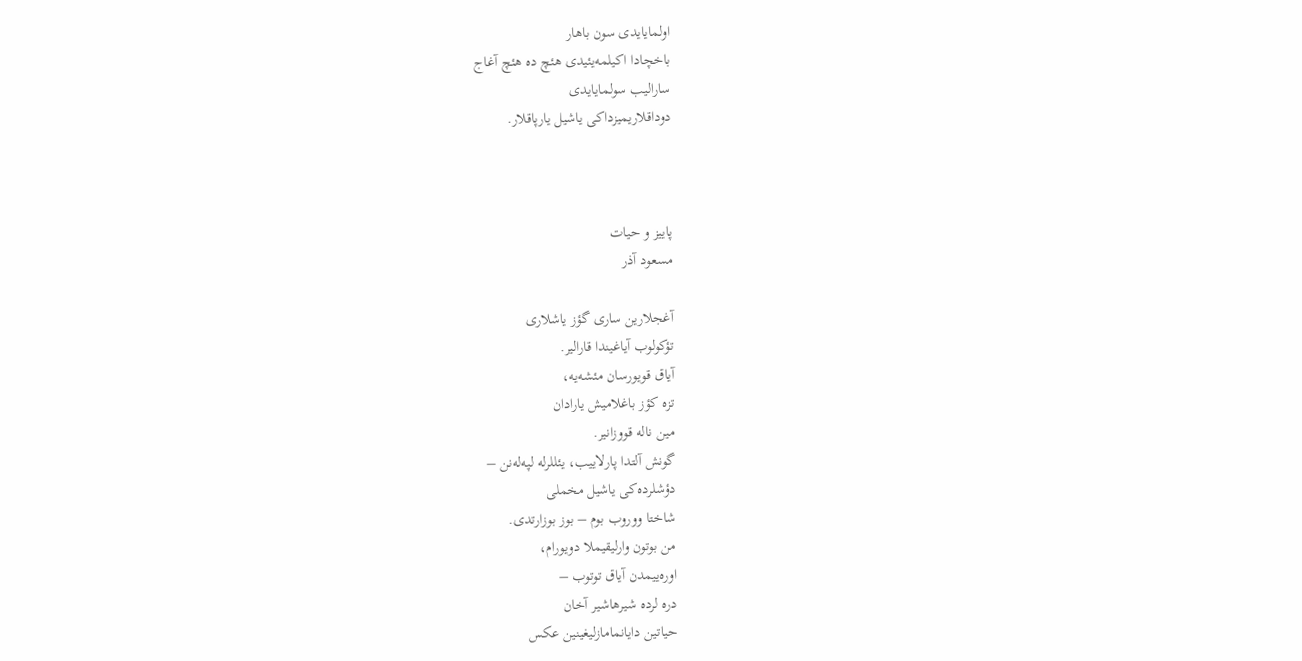اولمایایدی سون باهار
باخچادا اکیلمه‌یئیدی هئچ ده هئچ آغاج
سارالیب سولمایایدی
دوداقلاریمیزداکی یاشیل یارپاقلار.



پاییز و حیات
مسعود آذر

آغجلارین ساری گؤز یاشلاری
تؤکولوب آیاغیندا قارالیر.
آیاق قویورسان مئشه‌یه،
تزه کؤز باغلامیش یارادان
مین ناله قووزانیر.
گونش آلتدا پارلاییب، یئللرله لپه‌له‌نن –
دؤشلرده‌کی یاشیل مخملی
شاختا ووروب بوم – بوز بوزارتدی.
من بوتون وارلیقیملا دویورام،
اوره‌ییمدن آیاق توتوب –
دره لرده شیرهاشیر آخان
حیاتین دایانمامازلیغینین عکس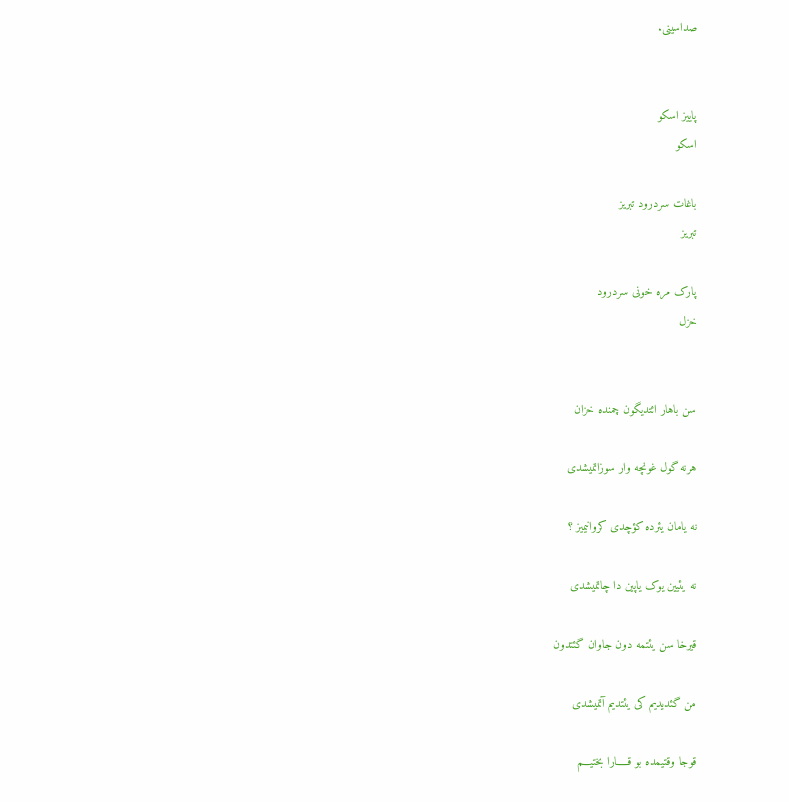صداسینی.


پاییز اسکو
اسکو

باغات سردرود تبریز
تبریز

پارک مره خونی سردرود
خزل


سن باهار ائتدیگون چمنده خزان

هرنه گول غونچه وار سوزاتمیشدی

نه یامان یئرده کؤچدی کروانیمیز ؟

نه یئیین یوک یاپین دا چاتمیشدی

قیرخا سن یئتمه دون جاوان گئتدون

من گئدیدیم کی یئتدیم آتمیشدی

قوجا وقتیمده بو قـــــارا بختیـــم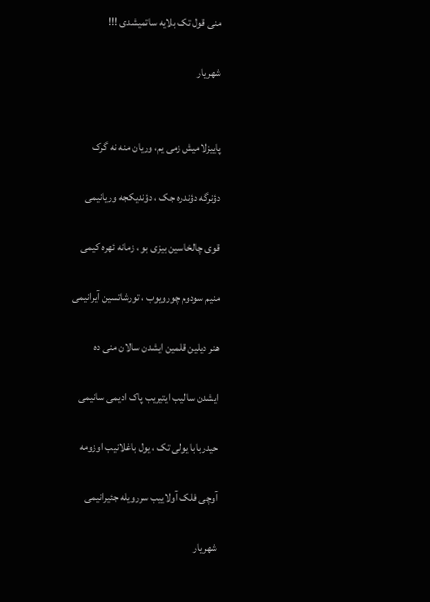منی قول تک بلایه ساتمیشدی !!!

شهریار


پاییزلامیش زمی یم، وریان منه نه گرک

دؤنرگه دؤندره جک ، دؤندیکجه وریانیمی

قوی چالخاسین بیزی بو ، زمانه ئهره کیمی

منیم سودوم چورویوب ، تورشاتسین آیرانیمی

هنر دیلین قلمین ایشدن سالان منی ده

ایشدن سالیب ایتیریب پاک ادیمی سانیمی

حیدربابا یولی تک ، یول باغلانیب اوزومه

آوچی فلک آولاییب سررویله جئیرانیمی

شهریار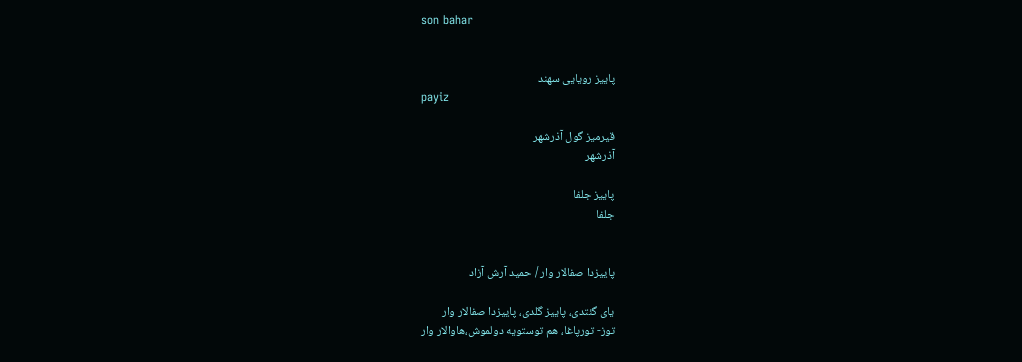son bahar


پاییز رویایی سهند
payiz

قیرمیز گول آذرشهر
آذرشهر

پاییز جلفا
جلفا


پاییزدا صفالار وار / حمید آرش آزاد

یای گئتدی، پاییز گلدی، پاییزدا صفالار وار
توز- تورپاغا، هم توستویه دولموش،‌هاوالار وار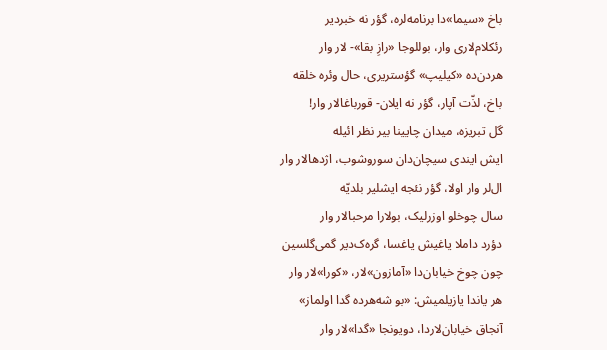باخ «سیما»دا برنامه‌لره، گؤر نه خبردیر
رئکلام‌لاری وار، بوللوجا «رازِ بقا»- لار وار
هردن‌ده «کیلیپ» گؤستریری، حال وئره خلقه
باخ، لذّت آپار، گؤر نه ایلان- قورباغالار وار!
گل تبریزه، میدان چایینا بیر نظر ائیله
ایش ایندی سیچان‌دان سوروشوب، اژدهالار وار
ال‌لر وار اولا، گؤر نئجه ایشلیر بلدیّه
سال چوخلو اوز‌ر‌لیک، بولارا مرحبالار وار
دؤرد داملا یاغیش یاغسا، گره‌ک‌دیر گمی‌گلسین
چون چوخ خیابان‌دا «آمازون»لار، «کورا»لار وار
هر یاندا یازیلمیش: «بو شه‌هرده گدا اولماز»
آنجاق خیابان‌لاردا، دویونجا «گدا»لار وار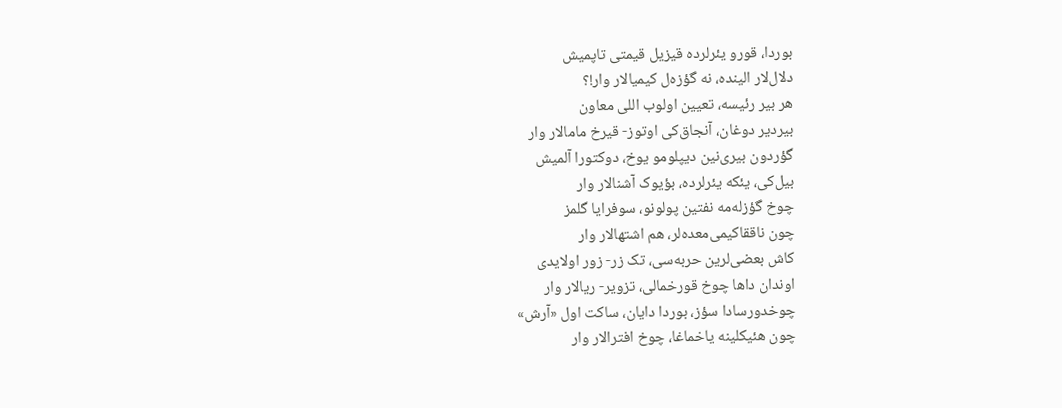بوردا، قورو یئرلرده قیزیل قیمتی تاپمیش
دلال‌لار الینده، نه گؤزه‌ل کیمیالار وار!؟
هر بیر رئیسه، تعیین اولوب اللی معاون
بیردیر دوغان، آنجاق‌کی اوتوز- قیرخ مامالار وار
گؤردون بیری‌نین دیپلومو یوخ، دوکتورا آلمیش
بیل‌کی، یئکه یئرلرده، بؤیوک آشنالار وار
چوخ گؤزله‌مه نفتین پولونو، سوفرایا گلمز
چون ناققاکیمی‌معده‌لر، هم اشتهالار وار
کاش بعضی‌لرین حربه‌سی، تک زر- زور اولایدی
اوندان داها چوخ قورخمالی، تزویر- ریالار وار
چوخدورسادا سؤز، بوردا دایان، ساکت اول «آرش»
چون هئیکلینه یاخماغا، چوخ افترالار وار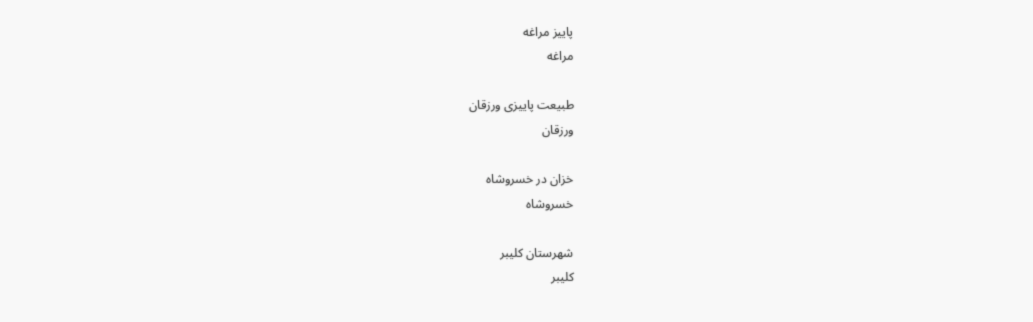پاییز مراغه
مراغه

طبیعت پاییزی ورزقان
ورزقان

خزان در خسروشاه
خسروشاه

شهرستان کلیبر
کلیبر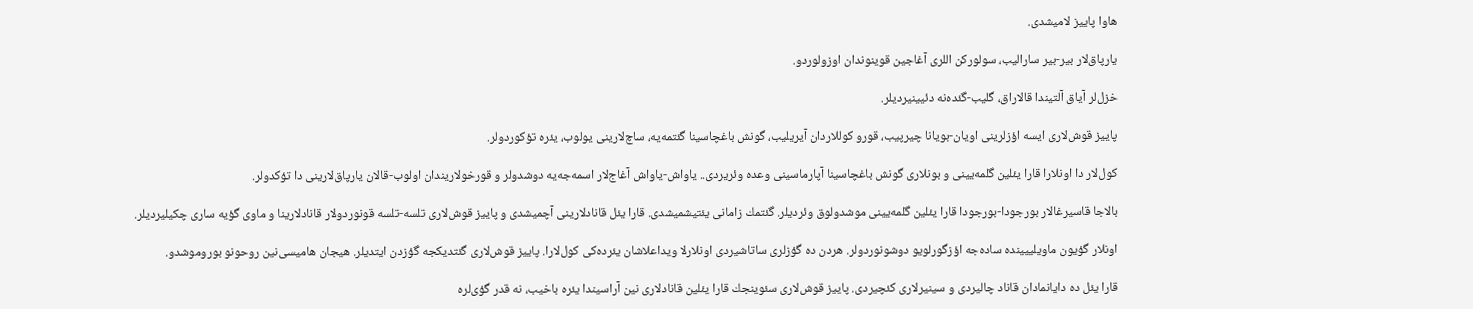هاوا پاییز لامیشدی.

یارپاق‌لار بیر-بیر سارالیب، سولورکن ا‌للری آغاجین قوینوندان اوزولوردو.

خزل‌لر آیاق آلتیندا قالاراق، گلیب-گئده‌نه دئیینیردیلر.

پاییز قوش‌لاری ایسه اؤزلرینی اویان-بویانا چیرپیب، قورو كوللاردان آیریلیب، گونش باغچاسینا گئتمه‌یه، ساچ‌لارینی یولوب، یئره تؤكوردولر.

كول‌لار دا اونلارا قارا یئلین گلمه‌یینی و بونلاری گونش باغچاسینا آپارماسینی وعده وئریردی.. یاواش-یاواش آغاج‌لار اسمه‌جه‌یه دوشدولر و قورخولاریندان اولوب-قالان یارپاق‌لارینی دا تؤكدولر.

بالاجا قاسیرغالار بورجودا-بورجودا قارا یئلین گلمه‌یینی موشدولوق وئردیلر. گئتمك زامانی یئتیشمیشدی. قارا یئل قانادلارینی آچمیشدی و پاییز قوش‌لاری تلسه-تلسه قونوردولار قانادلارینا و ماوی گؤیه ساری چكیلیردیلر.

اونلار گؤیون ماویلییینده ساده‌جه اؤزگورلویو دوشونوردولر. هردن ده گؤزلری ساتاشیردی اونلارلا ویداعلاشان یئرده‌کی کول‌لارا. پاییز قوش‌لاری گئتدیكجه گؤزدن ایتدیلر. هیجان هامیسی‌نین روحونو بوروموشدو.

قارا یئل ده دایانمادان قاناد چالیردی و سینیرلاری كئچیردی. پاییز قوش‌لاری سئوینجك قارا یئلین قانادلاری نین آراسیندا یئره باخیب، نه قدر گؤی‌لره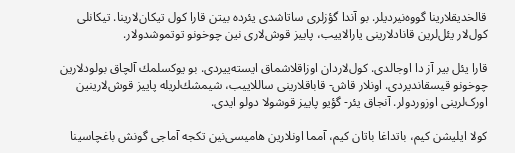قالخدیقلارینا گووه‌نیردیلر. بو آندا گؤزلری ساتاشدی یئرده بیتن قارا كول تیكان‌لارینا. تیکانلی کول‌لار یئل‌لرین قانادلارینی یارالاییب، پاییز قوش‌لاری نین چوخونو توتموشدولار.

قارا یئل بیر آز دا اوجالدی. کول‌لاردان اوزاقلاشماق ایسته‌ییردی. بو یوكسلمك آلچاق بولودلارین چوخونو قیسقاندیردی. اونلار قاش- قاباقلارینی ساللاییب، شیمشك‌لریله پاییز قوش‌لارینین اورک‌لرینی اوزوردولر. آنجاق یئر- گؤیو پاییز قوشولا دولو ایدی.

كولا ایلیشن كیم، باتداغا باتان كیم، آمما اونلارین هامیسی‌نین تکجه آماجی گونش باغچاسینا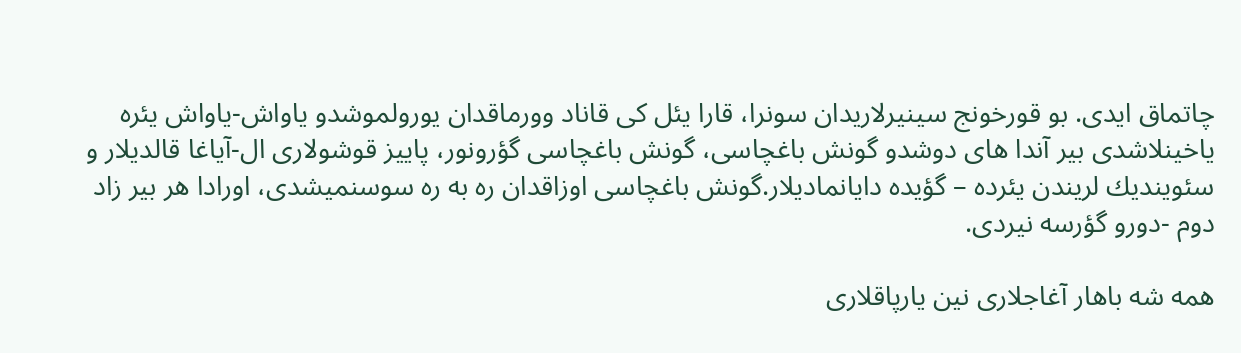چاتماق ایدی. بو قورخونج سینیرلاریدان سونرا، قارا یئل كی قاناد وورماقدان یورولموشدو یاواش-یاواش یئره یاخینلاشدی بیر آندا های دوشدو گونش باغچاسی، گونش باغچاسی گؤرونور، پاییز قوشولاری ال-آیاغا قالدیلار و سئویندیك لریندن یئرده – گؤیده دایانمادیلار.گونش باغچاسی اوزاقدان ره به ره سوسنمیشدی، اورادا هر بیر زاد دوم -دورو گؤرسه نیردی.

همه شه باهار آغاجلاری نین یارپاقلاری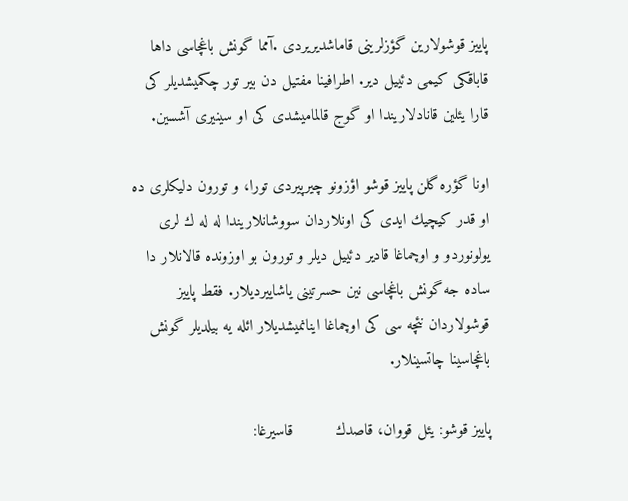پاییز قوشولارین گؤزلرینی قاماشدیریردی .آمما گونش باغچاسی داها قاباقكی كیمی دئییل دیر. اطرافینا مفتیل دن بیر تور چكمیشدیلر كی قارا یئلین قانادلاریندا او گوج قالمامیشدی كی او سینیری آشسین.

اونا گؤره گلن پاییز قوشو اؤزونو چیرپیردی تورا، و تورون دلیكلری ده او قدر كیچیك ایدی كی اونلاردان سووشانلاریندا له له ك لری یولونوردو و اوچماغا قادیر دئییل دیلر و تورون بو اوزونده قالانلار دا ساده جه گونش باغچاسی نین حسرتینی یاشاییردیلار. فقط پاییز قوشولاردان نئچه سی کی اوچماغا اینانمیشدیلار ائله یه بیلدیلر گونش باغچاسینا چاتسینلار.

پاییز قوشو: یئل قووان، قاصدك         قاسیرغا: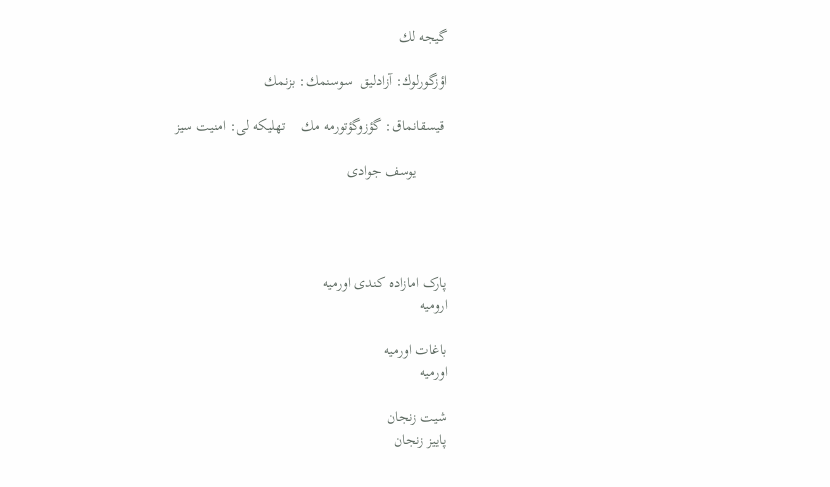گیجه لك

اؤزگورلوك: آزادلیق  سوسنمك: بزنمك

 قیسقانماق: گؤزوگؤتورمه مك    تهلیكه لی: امنیت سیز

        یوسف جوادی




پارک امازاده کندی اورمیه
ارومیه

باغات اورمیه
اورمیه

شیت زنجان
پاییز زنجان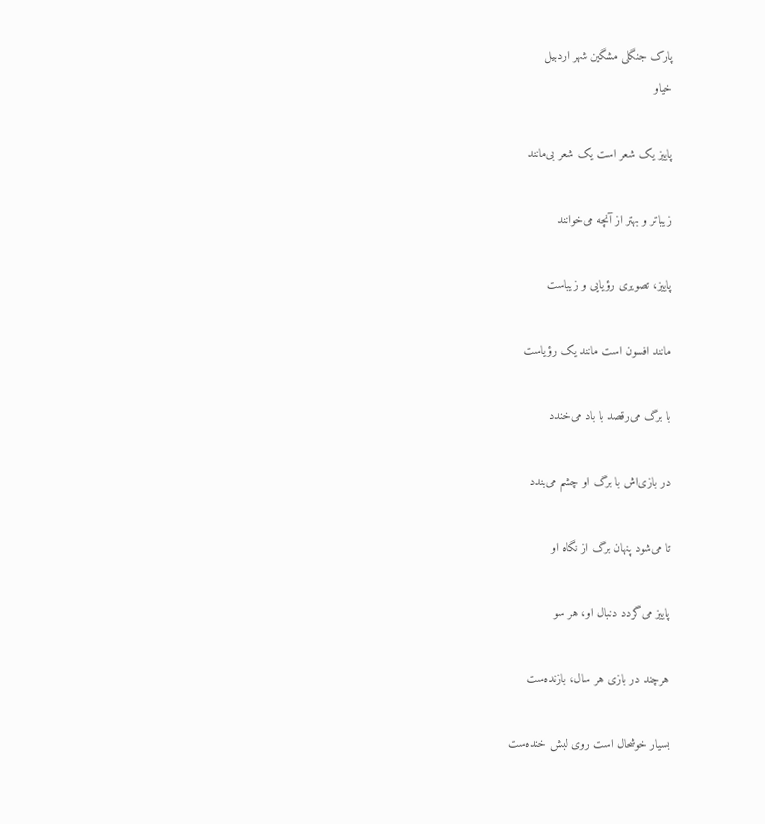پارک جنگلی مشگین شهر اردبیل
خیاو

پاییز یک شعر است یک شعر بی‌مانند

زیباتر و بهتر از آنچه می‌خوانند

پاییز، تصویری رؤیایی و زیباست

مانند افسون است مانند یک رؤیاست

با برگ می‌رقصد با باد می‌خندد

در بازی‌اش با برگ او چشم می‌بندد

تا می‌شود پنهان برگ از نگاه او

پاییز می‌گردد دنبال او، هر سو

هرچند در بازی هر سال، بازنده‌ست

بسیار خوشحال است روی لبش خنده‌ست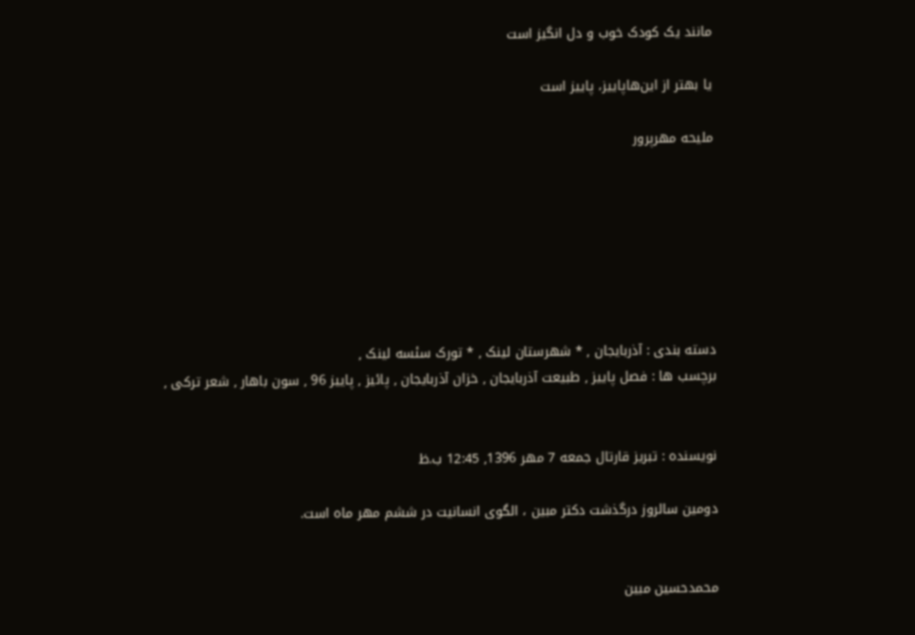مانند یک کودک خوب و دل انگیز است

یا بهتر از این‌هاپاییز، پاییز است

ملیحه مهرپرور







دسته بندی : آذربایجان , * شهرستان لینک , * تورک سئسه لینک ,
برچسب ها : فصل پاییز , طبیعت آذربایجان , خزان آذربایجان , پائیز , پاییز 96 , سون باهار , شعر ترکی ,


نویسنده : تبریز قارتال جمعه 7 مهر 1396, 12:45 ب.ظ

دومین سالروز درگذشت دکتر مبین ، الگوی انسانیت در ششم مهر ماه است.


محمدحسین مبین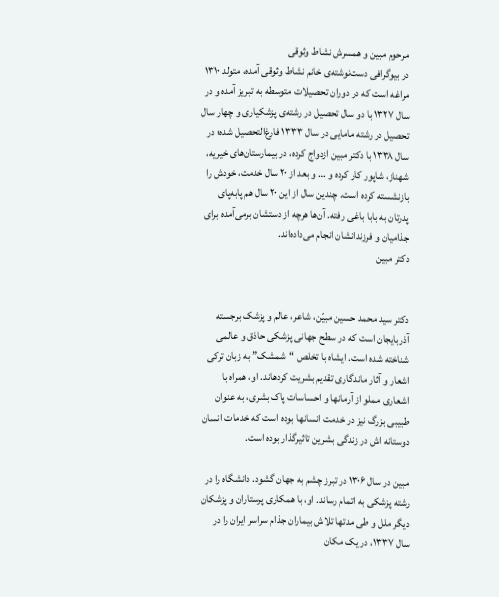مرحوم مبین و همسرش نشاط وثوقی
در بیوگرافی‌ دست‌نوشته‌ی خانم نشاط وثوقی آمده، متولد ۱۳۱۰ مراغه است که در دوران تحصیلات متوسطه به تبریز آمده و در سال ۱۳۲۷ با دو سال تحصیل در رشته‌ی پزشکیاری و چهار سال تحصیل در رشته مامایی در سال ۱۳۳۳ فارغ‌التحصیل شده؛ در سال ۱۳۳۸ با دکتر مبین ازدواج کرده، در بیمارستان‌های خیریه، شهناز، شاپور کار کرده و … و بعد از ۲۰ سال خدمت، خودش را بازنشسته کرده است. چندین سال از این ۲۰ سال هم پابه‌پای پدرتان به بابا باغی رفته. آن‌ها هرچه از دستشان برمی‌آمده برای جذامیان و فرزندانشان انجام می‌داده‌اند.
دکتر مبین


دکتر سید محمد حسین مبیّن، شاعر، عالم و پزشک برجسته آذربایجان است که در سطح جهانی پزشکی حاذق و عالمی شناخته شده است. ایشاه با تخلص “شمشک” به زبان ترکی اشعار و آثار ماندگاری تقدیم بشریت کردهاند. او، همراه با اشعاری مملو از آرمانها و احساسات پاک بشری، به عنوان طبیبی بزرگ نیز در خدمت انسانها بوده است که خدمات انسان دوستانه اش در زندگی بشرین تاثیرگذار بوده است.

مبین در سال ۱۳۰۶ در تبرز چشم به جهان گشود. دانشگاه را در رشته پزشکی به اتمام رساند. او، با همکاری پرستاران و پزشکان دیگر ملل و طی مدتها تلاش بیماران جذام سراسر ایران را در سال ۱۳۳۷، در یک مکان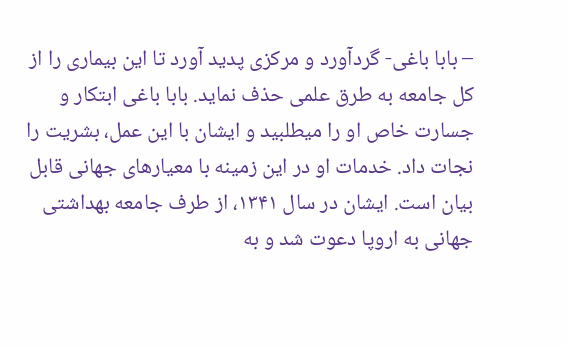– بابا باغی- گردآورد و مرکزی پدید آورد تا این بیماری را از کل جامعه به طرق علمی حذف نماید. بابا باغی ابتکار و جسارت خاص او را میطلبید و ایشان با این عمل، بشریت را نجات داد. خدمات او در این زمینه با معیارهای جهانی قابل بیان است. ایشان در سال ۱۳۴۱، از طرف جامعه بهداشتی جهانی به اروپا دعوت شد و به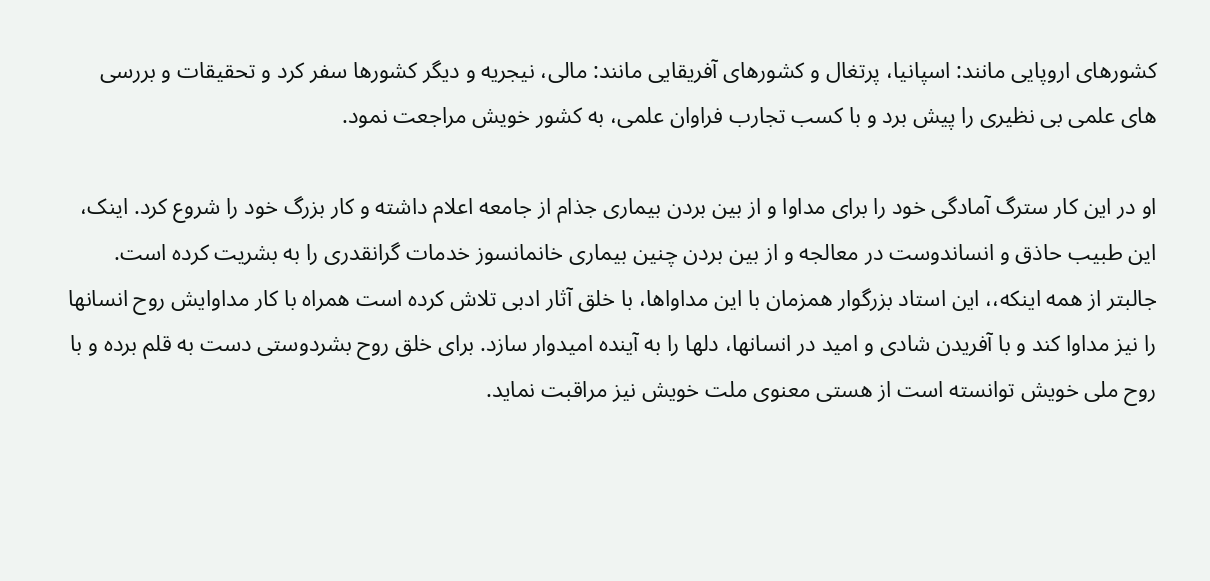کشورهای اروپایی مانند: اسپانیا، پرتغال و کشورهای آفریقایی مانند: مالی، نیجریه و دیگر کشورها سفر کرد و تحقیقات و بررسی های علمی بی نظیری را پیش برد و با کسب تجارب فراوان علمی، به کشور خویش مراجعت نمود.

او در این کار سترگ آمادگی خود را برای مداوا و از بین بردن بیماری جذام از جامعه اعلام داشته و کار بزرگ خود را شروع کرد. اینک، این طبیب حاذق و انساندوست در معالجه و از بین بردن چنین بیماری خانمانسوز خدمات گرانقدری را به بشریت کرده است. جالبتر از همه اینکه،، این استاد بزرگوار همزمان با این مداواها، با خلق آثار ادبی تلاش کرده است همراه با کار مداوایش روح انسانها را نیز مداوا کند و با آفریدن شادی و امید در انسانها، دلها را به آینده امیدوار سازد. برای خلق روح بشردوستی دست به قلم برده و با روح ملی خویش توانسته است از هستی معنوی ملت خویش نیز مراقبت نماید.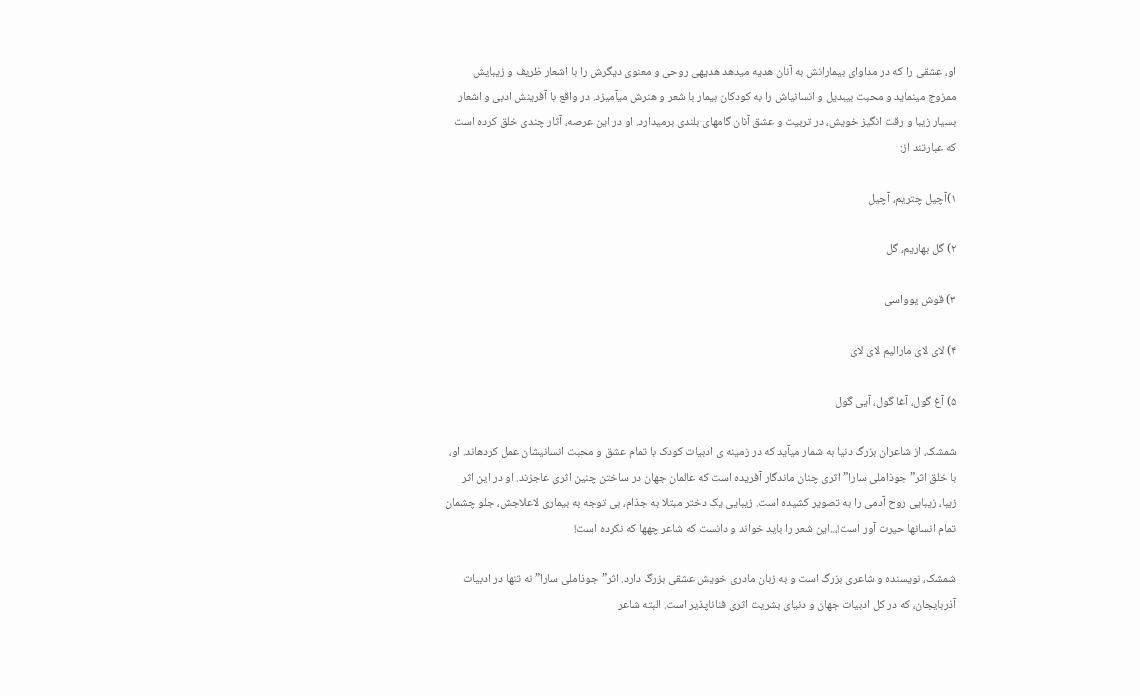او، عشقی را که در مداوای بیمارانش به آنان هدیه میدهد هدیهی روحی و معنوی دیگرش را با اشعار ظریف و زیبایش ممزوج مینماید و محبت بیبدیل و انسانیاش را به کودکان بیمار با شعر و هنرش میآمیزد. در واقع با آفرینش ادبی و اشعار بسیار زیبا و رقت انگیز خویش، در تربیت و عشق آنان گامهای بلندی برمیدارد. او در این عرصه، آثار چندی خلق کرده است که عبارتند از:

۱)آچیل چتریم، آچیل

۲) گل بهاریم، گل

۳) قوش یوواسی

۴) لای لای مارالیم لای لای

۵) آغ گول، آغا گول، آیی گول

شمشک، از شاعران بزرگ دنیا به شمار میآید که در زمینه ی ادبیات کودک با تمام عشق و محبت انسانیشان عمل کردهاند. او، با خلق اثر”جوذاملی سارا” اثری چنان ماندگار آفریده است که عالمان جهان در ساختن چنین اثری عاجزند. او در این اثر زیبا، زیبایی روح آدمی را به تصویر کشیده است. زیبایی یک دختر مبتلا به جذام، بی توجه به بیماری لاعلاجش، جلو چشمان تمام انسانها حیرت آور است!،..این شعر را باید خواند و دانست که شاعر چهها که نکرده است!

شمشک، نویسنده و شاعری بزرگ است و به زبان مادری خویش عشقی بزرگ دارد. اثر”جوذاملی سارا” نه تنها در ادبیات آذربایجان، که در کل ادبیات جهان و دنیای بشریت اثری فناناپذیر است. البته شاعر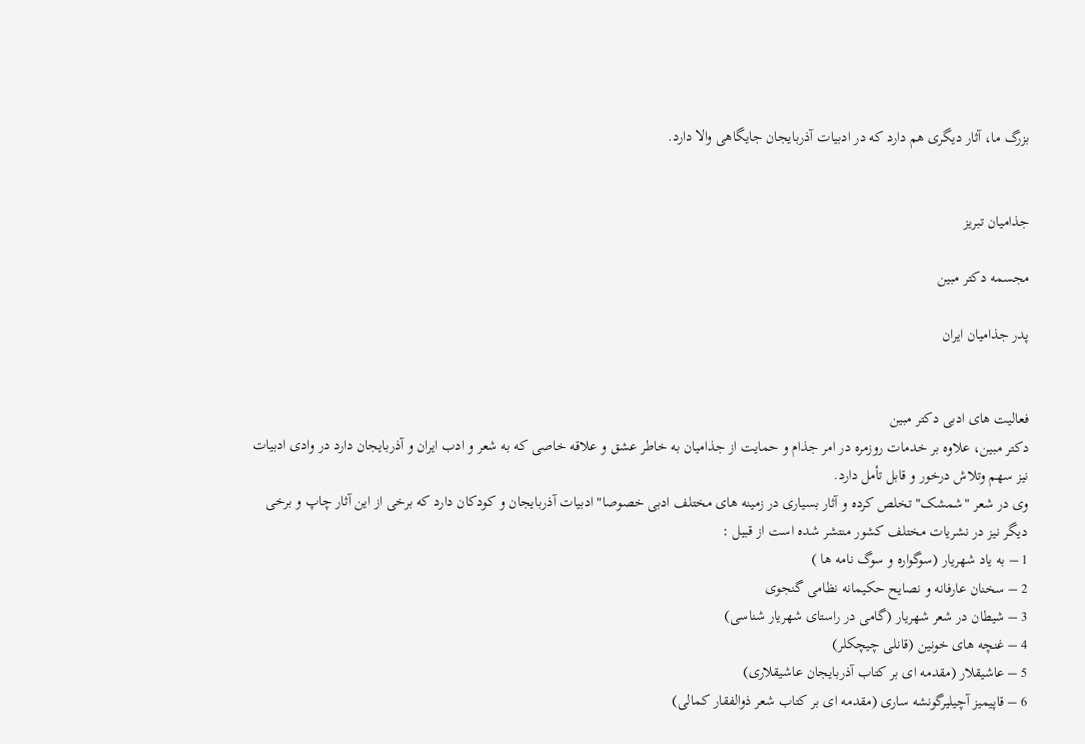بزرگ ما، آثار دیگری هم دارد که در ادبیات آذربایجان جایگاهی والا دارد.


جذامیان تبریز

مجسمه دکتر مبین

پدر جذامیان ایران


فعالیت های ادبی دکتر مبین
دکتر مبین، علاوه بر خدمات روزمره در امر جذام و حمایت از جذامیان به خاطر عشق و علاقه خاصی که به شعر و ادب ایران و آذربایجان دارد در وادی ادبیات نیز سهم وتلاش درخور و قابل تأمل دارد.
وی در شعر "شمشک" تخلص کرده و آثار بسیاری در زمینه های مختلف ادبی خصوصا" ادبیات آذربایجان و کودکان دارد که برخی از این آثار چاپ و برخی دیگر نیز در نشریات مختلف کشور منتشر شده است از قبیل :
1 – به یاد شهریار (سوگواره و سوگ نامه ها )
2 – سخنان عارفانه و نصایح حکیمانه نظامی گنجوی
3 – شیطان در شعر شهریار (گامی در راستای شهریار شناسی)
4 – غنچه های خونین (قانلی چیچکلر)
5 – عاشیقلار (مقدمه ای بر کتاب آذربایجان عاشیقلاری)
6 – قاپیمیز آچیلیرگونشه ساری (مقدمه ای بر کتاب شعر ذوالفقار کمالی)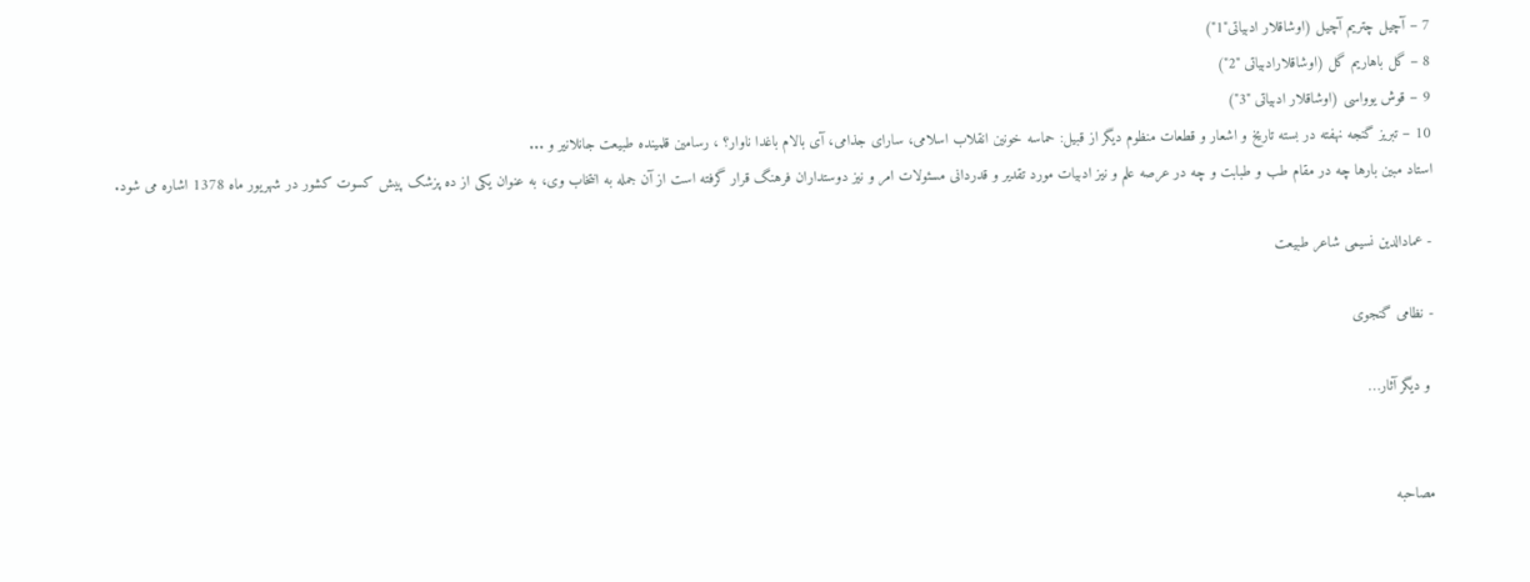7 – آچیل چتریم آچیل (اوشاقلار ادبیاتی"1")
8 – گل باهاریم گل (اوشاقلارادبیاتی "2")
9 – قوش یوواسی (اوشاقلار ادبیاتی "3")
10 – تبریز گنجه نهفته در بسته تاریخ و اشعار و قطعات منظوم دیگر از قبیل: حماسه خونین انقلاب اسلامی، سارای جذامی، آی بالام باغدا ناوار؟ ، رسامین قلمینده طبیعت جانلانیر و ...
استاد مبین بارها چه در مقام طب و طبابت و چه در عرصه علم و نیز ادبیات مورد تقدیر و قدردانی مسئولات امر و نیز دوستداران فرهنگ قرار گرفته است از آن جمله به انتخاب وی، به عنوان یکی از ده پزشک پیش کسوت کشور در شهریور ماه 1378 اشاره می شود.

- عمادالدین نسیمی شاعر طبیعت

- نظامی گنجوی

 و دیگر آثار…


مصاحبه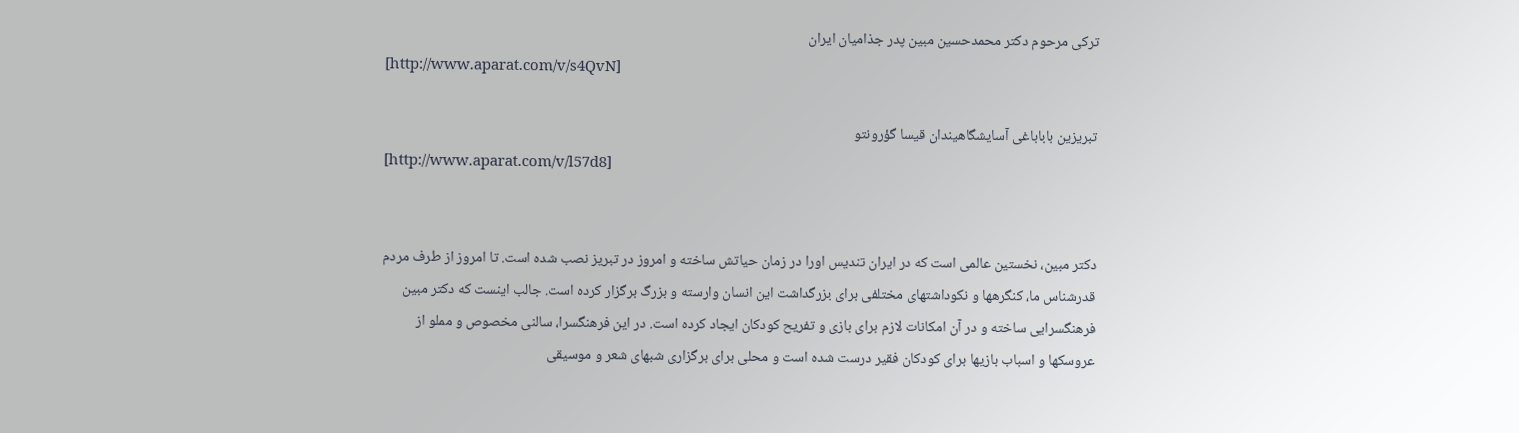ترکی مرحوم دکتر محمدحسین مبین پدر جذامیان ایران
[http://www.aparat.com/v/s4QvN]

تبریزین باباباغی آسایشگاهیندان قیسا گؤرونتو
[http://www.aparat.com/v/l57d8]


دکتر مبین، نخستین عالمی است که در ایران تندیس اورا در زمان حیاتش ساخته و امروز در تبریز نصب شده است. تا امروز از طرف مردم قدرشناس ما، کنگرهها و نکوداشتهای مختلفی برای بزرگداشت این انسان وارسته و بزرگ برگزار کرده است. جالب اینست که دکتر مبین فرهنگسرایی ساخته و در آن امکانات لازم برای بازی و تفریح کودکان ایجاد کرده است. در این فرهنگسرا، سالنی مخصوص و مملو از عروسکها و اسباب بازیها برای کودکان فقیر درست شده است و محلی برای برگزاری شبهای شعر و موسیقی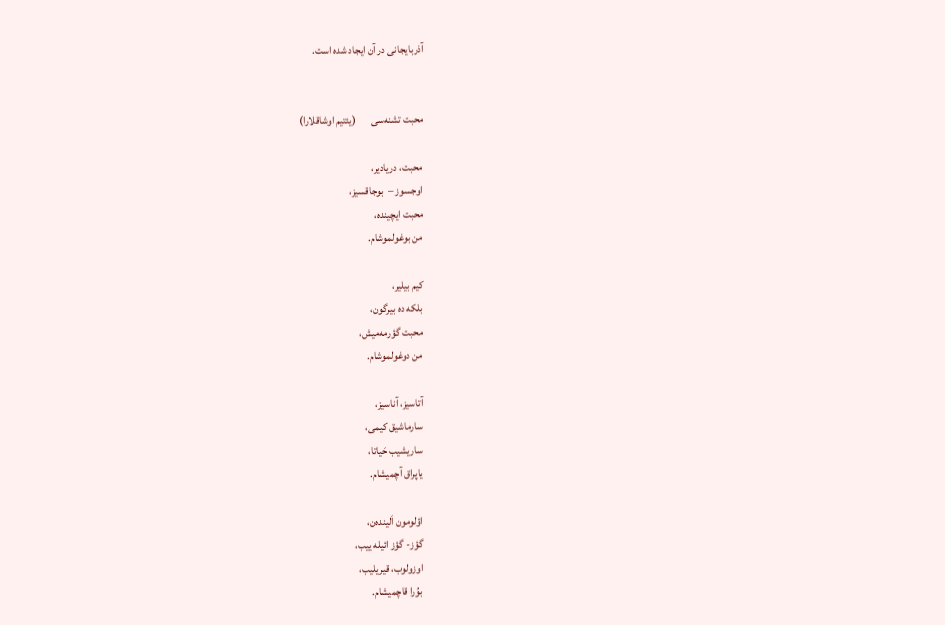آذربایجانی در آن ایجاد شده است.


محبت تشنه‌سی       (یئتیم اوشاقلارا)

محبت، دریادیر،
اوجسوز –  بوجاقسیز،
محبت ایچینده،
من بوغولموشام.

كیم بیلیر،
بلكه ده بیرگون،
محبت گؤرمه‌میش،
من دوغولموشام.

آتاسیز، آناسیز،
سارماشیق كیمی،
ساریشیب حَیاتا،
یاپراق آچمیشام.

اؤلومون اَلینده‌ن،
گؤز- گؤز ائیله ییب،
اوزولوب، قیریلیب،
بوُرا قاچمیشام.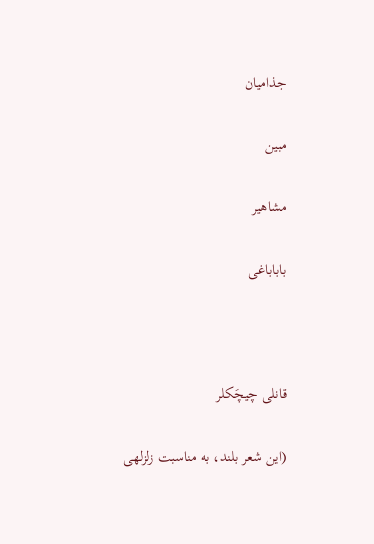جذامیان

مبین

مشاهیر

باباباغی



قانلی چیچَكلر

(این شعر بلند، به مناسبت زلزلهی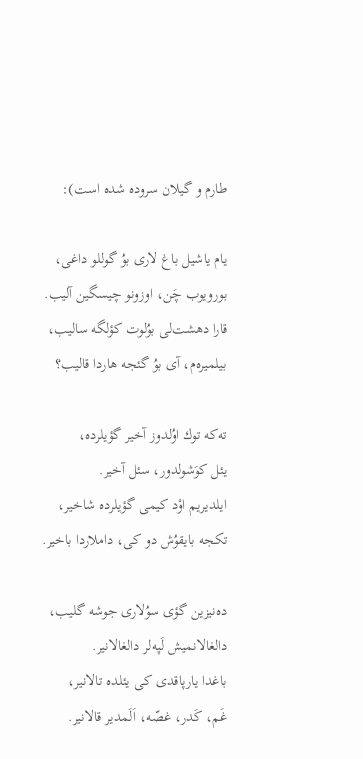طارم و گیلان سروده شده است):

یام یاشیل باغ لاری بوُ گوللو داغی،
بورویوب چَن، اوزونو چیسگین آلیب.
قارا دهشت‌لی بوُلوت كؤلگه سالیب،
بیلمیره‌م، آی بوُ گئجه هاردا قالیب؟

ته‌كه توك اوُلدوز آخیر گؤیلرده،
یئل كوَشولدور، سئل آخیر.
ایلدیریم اوْد كیمی گؤیلرده شاخیر،
تكجه بایقوُش دو كی، داملاردا باخیر.

ده‌نیزین گؤی سوُلاری جوشه گلیب،
دالغالانمیش لَپه‌لر دالغالانیر.
باغدا یارپاقدی كی یئلده تالانیر،
غَم، كَدر، غصّه، اَلَمدیر قالانیر.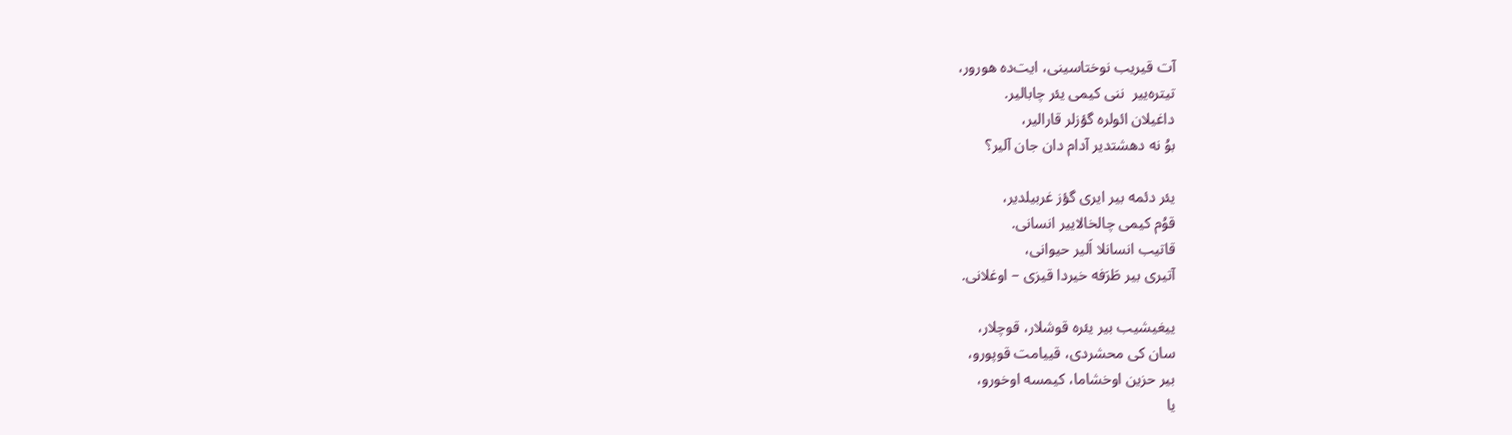آت قیریب نوختاسینی، ایت‌ده هورور،
تیتره‌ییر  ننی كیمی یئر چابالیر.
داغیلان ائولره گؤز‌لر قارالیر،
بوُ نه دهشتدیر آدام دان جان آلیر؟

یئر دئمه بیر ایری گؤز غربیلدیر،
قوُم كیمی چالخالاییر انسانی.
قاتیب انسانلا اَلیر حیوانی،
آتیری بیر طَرَفه خیردا قیزی – اوغلانی.

ییغیشیب بیر یئره قوشلار، قوچلار،
سان كی محشردی، قییامت قوپورو،
بیر حزین اوخشاما، كیمسه اوخورو،
یا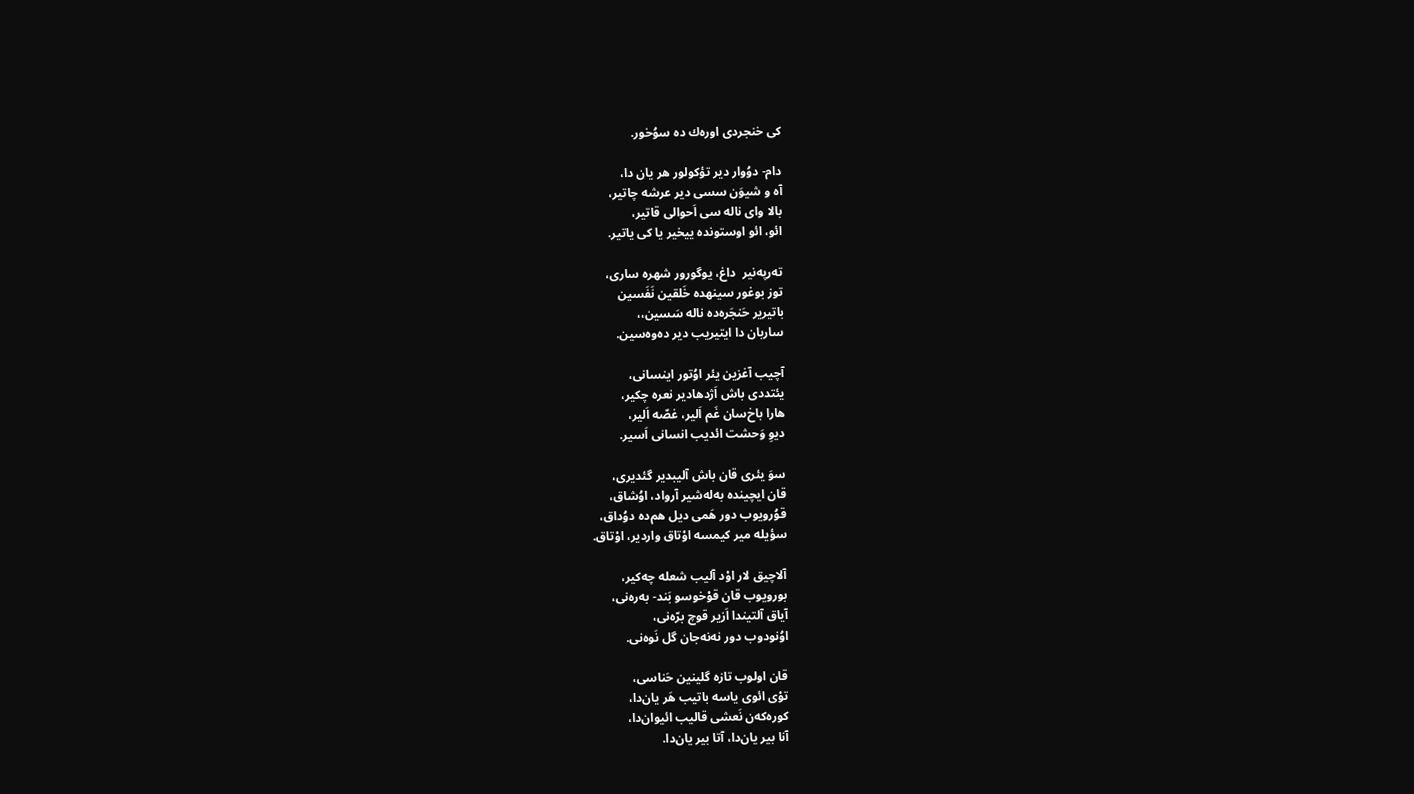كی خنجردی اوره‌ك ده سوُخور.

دام- دوُوار دیر تؤكولور هر یان دا،
آه و شیوَن سسی دیر عرشه چاتیر،
بالا وای ناله سی اَحوالی قاتیر،
ائو، ائو اوستونده ییخیر یا كی یاتیر.

ته‌رپه‌نیر  داغ، یوگورور شهره ساری،
توز بوغور سینهده خَلقین نَفَسین
باتیریر حَنجَره‌ده ناله سَسین،،
ساربان دا ایتیریب دیر ده‌وه‌سین.

آچیب آغزین یئر اوُتور اینسانی،
یئتددی باش اَژدهادیر نعره چكیر،
هارا باخ‌سان غَم اَلیر، غصّه اَلیر،
دیوِ وَحشت ائدیب انسانی اَسیر.

سوَ یئری قان باش آلیبدیر گئدیری،
قان ایچینده به‌له‌شیر آرواد، اوُشاق،
قوُرویوب دور هَمی دیل هم‌ده دوُداق،
سؤیله میر كیمسه‌ اوْتاق واردیر، اوْتاق.

آلاچیق لار اوْد آلیب شعله چه‌كیر،
بورویوب قان قوْخوسو بَند- به‌ره‌نی،
آیاق آلتیندا اَزیر قوچ برّه‌نی،
اوُنودوب دور نه‌نه‌جان گل نَوه‌نی.

قان اولوب تازه گلینین حَناسی،
توْی ائوی یاسه باتیب هَر یان‌دا،
كوره‌كه‌ن نَعشی قالیب ائیوان‌دا،
آنا بیر یان‌دا، آتا بیر یان‌دا.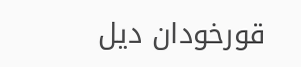قورخودان دیل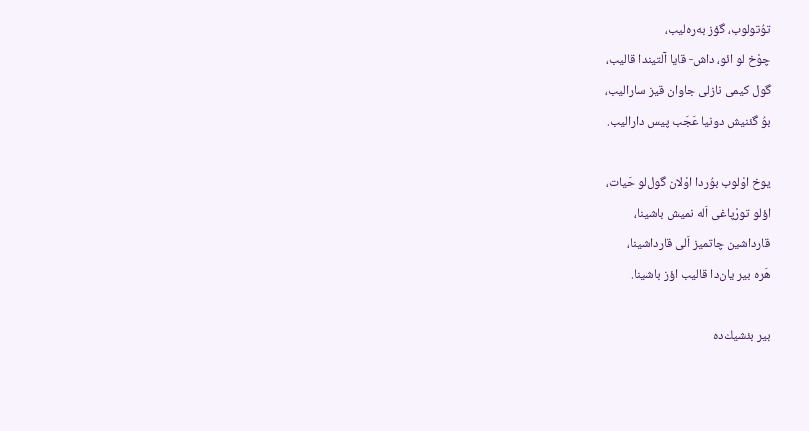توُتولوب، گؤز به‌ره‌لیب،
چوْخ لو ائو، داش- قایا آلتیندا قالیب،
گول كیمی نازلی جاوان قیز سارالیب،
بوُ گئنیش دونیا عَجَب پیس دارالیب.

یوخ اوْلوب بوُردا اوْلان گول‌لو حَیات،
اؤلو تورْپاغی اَله نمیش باشینا،
قارداشین چاتمیز اَلی قارداشینا،
هَره بیر یان‌دا قالیب اؤز باشینا.

بیر بئشیك‌ده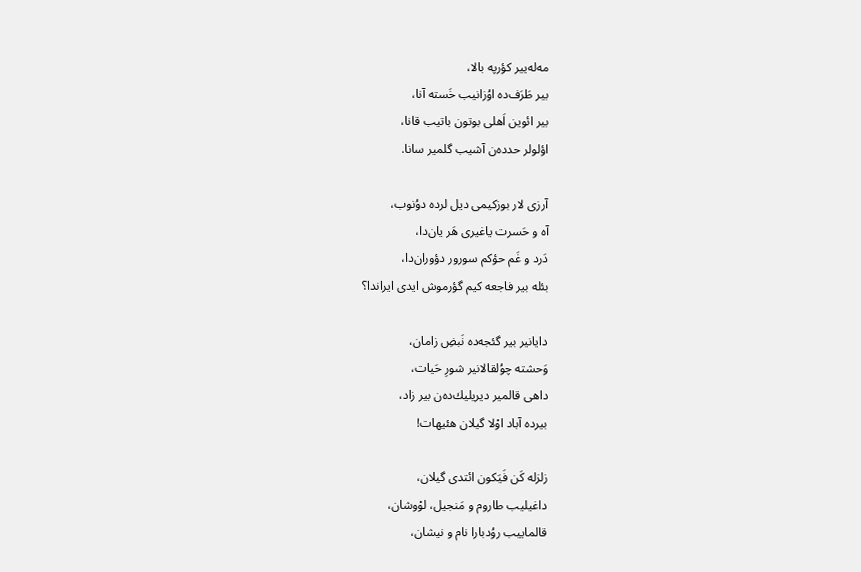مه‌له‌ییر كؤرپه بالا،
بیر طَرَف‌ده اوُزانیب خَسته آنا،
بیر ائوین اَهلی بوتون باتیب قانا،
اؤلولر حدده‌ن آشیب گلمیر سانا.

آرزی لار بوزكیمی دیل لرده دوُنوب،
آه و حَسرت یاغیری هَر یان‌دا،
دَرد و غَم حؤكم سورور دؤوران‌دا،
بئله بیر فاجعه كیم گؤرموش ایدی ایراندا؟

دایانیر بیر گئجه‌ده نَبضِ زامان،
وَحشته چوُلقالانیر شورِ حَیات،
داهی قالمیر دیریلیك‌ده‌ن بیر زاد،
بیرده آباد اوْلا گیلان هئیهات!

زلزله كَن فَیَكون ائتدی گیلان،
داغیلیب طاروم و مَنجیل، لوْوشان،
قالماییب روُدبارا نام و نیشان،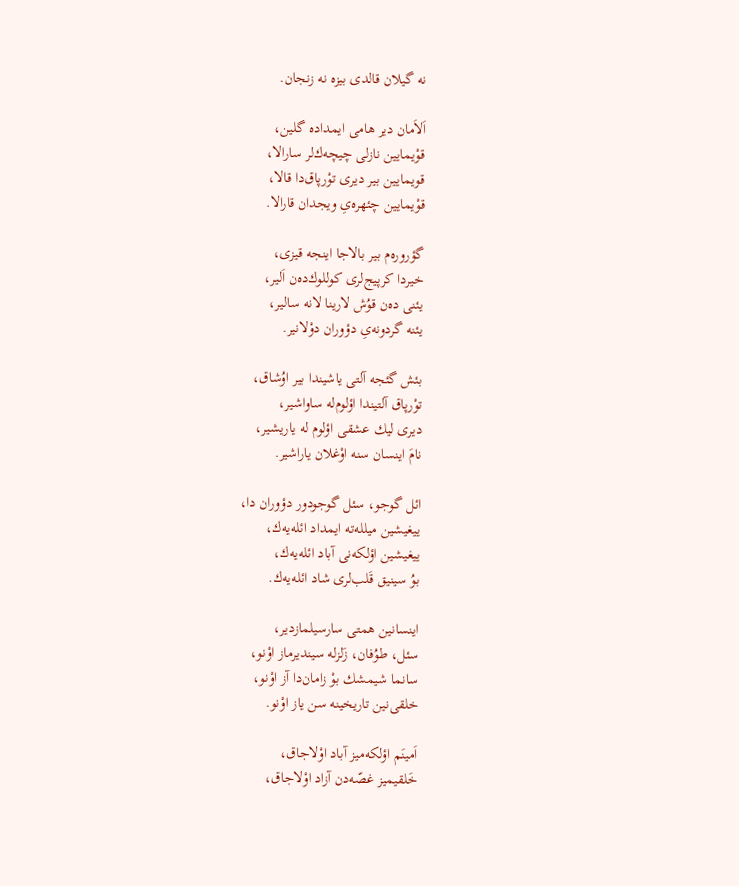نه گیلان قالدی بیزه نه زنجان.

اَلاَمان دیر هامی ایمداده گلین،
قوْیمایین نازلی چیچه‌ك‌لر سارالا،
قویمایین بیر دیری توْرپاق‌دا قالا،
قوْیمایین چئهره‌یِ ویجدان قارالا.

گؤروره‌م بیر بالاجا اینجه قیزی،
خیردا كرپیج‌لری كوللوك‌‌ده‌ن اَلیر،
یئنی ده‌ن قوُش لارینا لانه سالیر،
یئنه گردونه‌یِ دؤوران دوْلانیر.

بئش گئجه آلتی یاشیندا بیر اوُشاق،
توْرپاق آلتیندا اؤلوم‌له ساواشیر،
دیری لیك عشقی اؤلوم له یاریشیر،
نامَ اینسان سنه اوْغلان یاراشیر.

ائل گوجو، سئل گوجودور دؤوران دا،
ییغیشین میلله‌ته ایمداد ائله‌یه‌ك،
ییغیشین اؤلكه‌نی آباد ائله‌یه‌ك،
بوُ سینیق قَلب‌لری شاد ائله‌یه‌ك.

اینسانین همتی سارسیلمازدیر،
سئل، طوُفان، زَلزله سیندیرماز اوْنو،
سانما شیمشك بوْ زامان‌دا آز اوْنو،
خلقی‌نین تاریخینه سن یاز اوْنو.

اَمینَم اؤلكه‌میز آباد اوْلاجاق،
خَلقیمیز غصّه‌دن آزاد اوْلاجاق،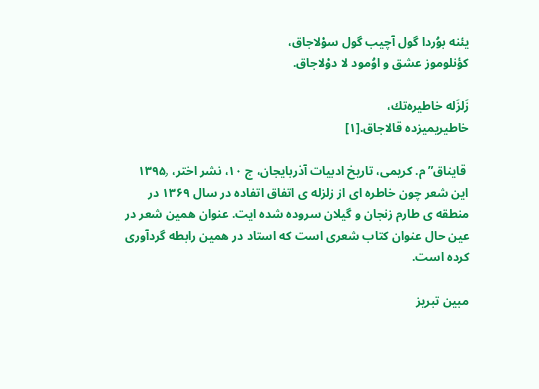یئنه بوُردا گول آچیب گول سوْلاجاق،
كؤنلوموز عشق و اوُمود لا دوْلاجاق.

زَلزَله خاطیره‌تك،
خاطیریمیزده قالاجاق.[۱]

 قایناق” م. کریمی، تاریخ ادبیات آذربایجان، ج ۱۰، نشر اختر، ۱۳۹۵٫
این شعر چون خاطره ای از زلزله ی اتفاق اتفاده در سال ۱۳۶۹ در منطقه ی طارم زنجان و گیلان سروده شده ایت. عنوان همین شعر در عین حال عنوان کتاب شعری است که استاد در همین رابطه گردآوری کرده است.

مبین تبریز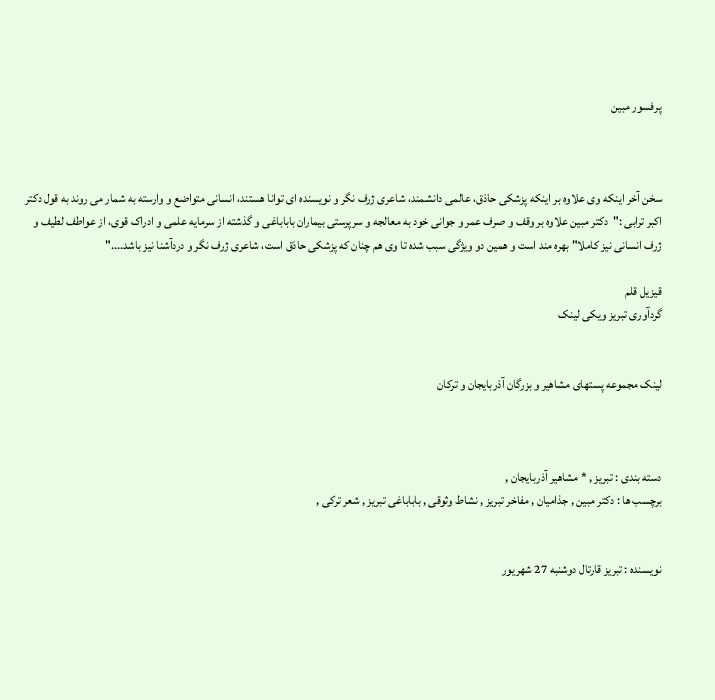پرفسور مبین



سخن آخر اینکه وی علاوه بر اینکه پزشکی حاذق، عالمی دانشمند، شاعری ژرف نگر و نویسنده ای توانا هستند، انسانی متواضع و وارسته به شمار می روند به قول دکتر اکبر ترابی :"دکتر مبین علاوه بر وقف و صرف عمر و جوانی خود به معالجه و سرپرستی بیماران باباباغی و گذشته از سرمایه علمی و ادراک قوی، از عواطف لطیف و ژرف انسانی نیز کاملا" بهره مند است و همین دو ویژگی سبب شده تا وی هم چنان که پزشکی حاذق است، شاعری ژرف نگر و دردآشنا نیز باشد...."

قیزیل قلم
گردآوری تبریز ویکی لینک


لینک مجموعه پستهای مشاهیر و بزرگان آذربایجان و ترکان



دسته بندی : تبریز , * مشاهیر آذربایجان ,
برچسب ها : دکتر مبین , جذامیان , مفاخر تبریز , نشاط وثوقی , باباباغی تبریز , شعر ترکی ,


نویسنده : تبریز قارتال دوشنبه 27 شهریور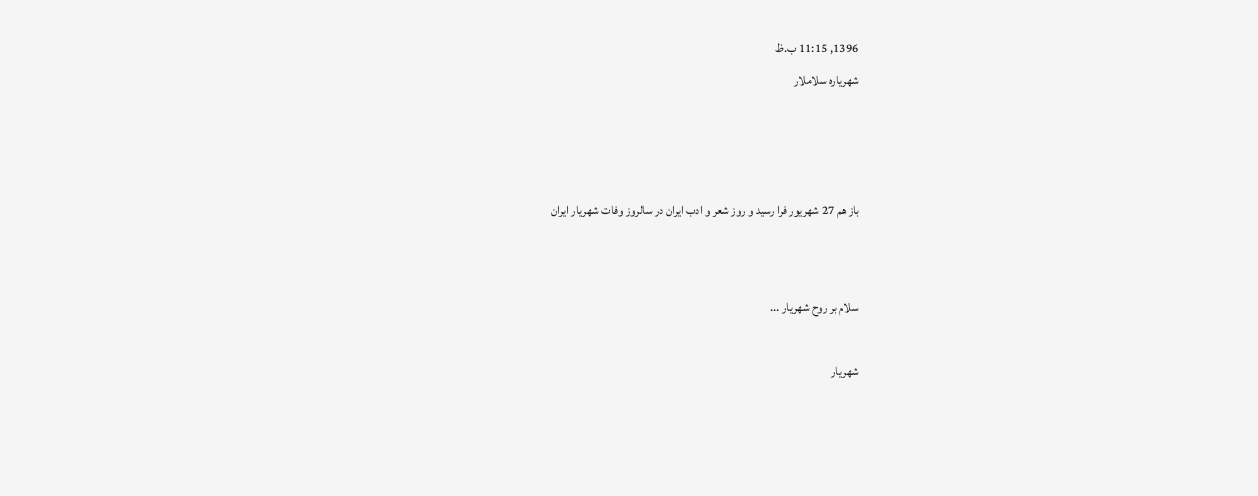1396, 11:15 ب.ظ
شهریاره سلاملار



باز هم 27 شهریور فرا رسید و روز شعر و ادب ایران در سالروز وفات شهریار ایران


سلام بر روح شهریار ...

شهریار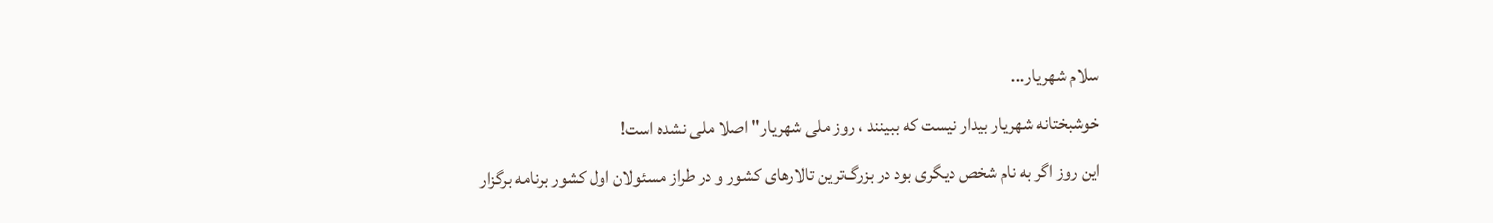سلام شهریار...
خوشبختانه شهریار بیدار نیست که ببینند ، روز ملی شهریار" اصلا ملی نشده است!
این روز اگر به نام شخص دیگری بود در بزرگ‌ترین تالارهای کشور و در طراز مسئولان اول کشور برنامه‌ برگزار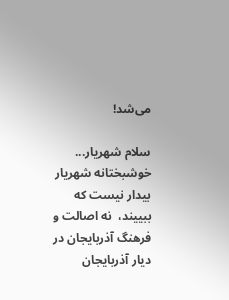می‌شد!

سلام شهریار...
خوشبختانه شهریار بیدار نیست که ببییند،  نه اصالت و فرهنگ آذربایجان در دیار آذربایجان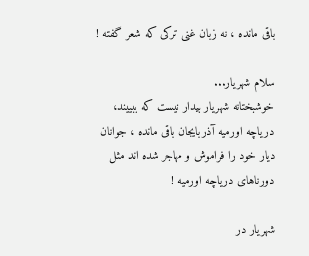باقی مانده ، نه زبان غنی ترکی که شعر گفته !

سلام شهریار...
خوشبختانه شهریار بیدار نیست که ببییند، دریاچه اورمیه آذربایجان باقی مانده ، جوانان دیار خود را فراموش و مهاجر شده اند مثل دورناهای دریاچه اورمیه !

شهریار در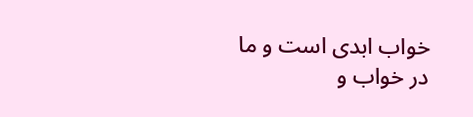خواب ابدی است و ما در خواب و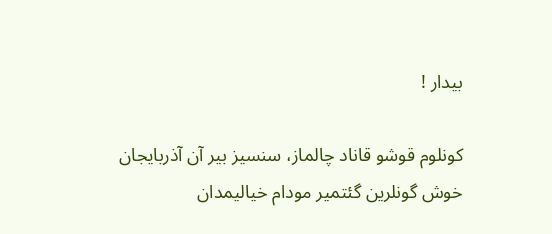بیدار !

كونلوم قوشو قاناد چالماز، سنسیز بیر آن آذربایجان
خوش گونلرین گئتمیر مودام خیالیمدان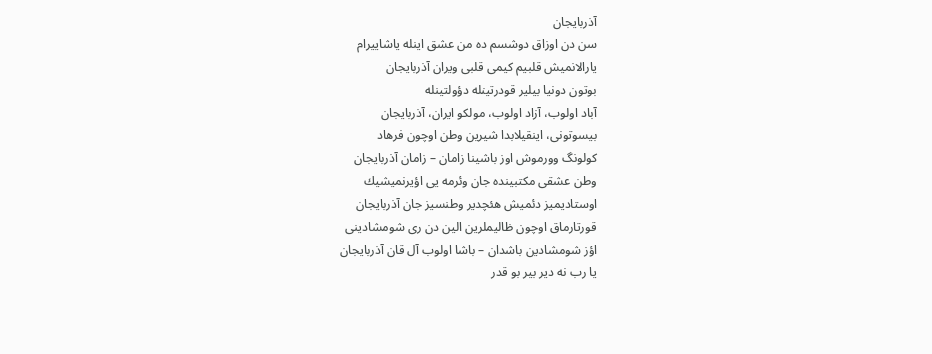آذربایجان
سن دن اوزاق دوشسم ده من عشق اینله یاشاییرام
یارالانمیش قلبیم كیمی قلبی ویران آذربایجان
بوتون دونیا بیلیر قودرتینله دؤولتینله
آباد اولوب، آزاد اولوب، مولكو ایران، آذربایجان
بیسوتونی، اینقیلابدا شیرین وطن اوچون فرهاد
كولونگ وورموش اوز باشینا زامان – زامان آذربایجان
وطن عشقی مكتبینده جان وئرمه یی اؤیرنمیشیك
اوستادیمیز دئمیش هئچدیر وطنسیز جان آذربایجان
قورتارماق اوچون ظالیملرین الین دن ری شومشادینی
اؤز شومشادین باشدان – باشا اولوب آل قان آذربایجان
یا رب نه دیر بیر بو قدر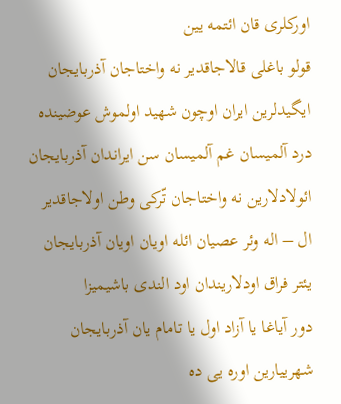اوركلری قان ائتمه یین
قولو باغلی قالاجاقدیر نه واختاجان آذربایجان
ایگیدلرین ایران اوچون شهید اولموش عوضینده
درد آلمیسان غم آلمیسان سن ایراندان آذربایجان
ائولادلارین نه واختاجان تّركی وطن اولاجاقدیر
ال – اله وئر عصیان ائله اویان اویان آذربایجان
یئتر فراق اودلاریندان اود الندی باشیمیزا
دور آیاغا یا آزاد اول یا تامام یان آذربایجان
شهرییارین اوره یی ده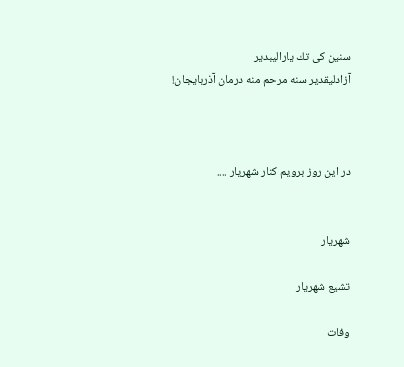سنین كی تك یارالیبدیر
آزادلیقدیر سنه مرحم منه درمان آذربایجان!



در این روز برویم کنار شهریار ....


شهریار

تشیع شهریار

وفات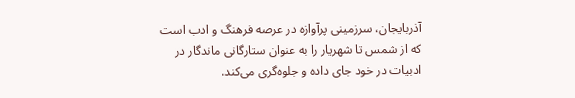آذربایجان، سرزمینی پرآوازه در عرصه فرهنگ و ادب است که از شمس تا شهریار را به عنوان ستارگانی ماندگار در ادبیات در خود جای داده و جلوه‌گری می‌کند.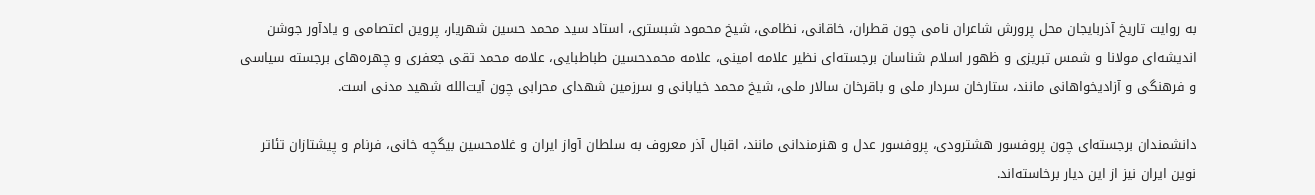به روایت تاریخ آذربایجان محل پرورش شاعران نامی چون قطران، خاقانی، نظامی، شیخ محمود شبستری، استاد سید محمد حسین شهریار، پروین اعتصامی و یادآور جوشن اندیشه‌ای مولانا و شمس تبریزی و ظهور اسلام شناسان برجسته‌ای نظیر علامه امینی، علامه محمدحسین طباطبایی، علامه محمد تقی جعفری و چهره‌های برجسته سیاسی و فرهنگی و آزادیخواهانی مانند، ستارخان سردار ملی و باقرخان سالار ملی، شیخ محمد خیابانی و سرزمین شهدای محرابی چون آیت‌الله شهید مدنی است.

دانشمندان برجسته‌ای چون پروفسور هشترودی، پروفسور عدل و هنرمندانی مانند، اقبال آذر معروف به سلطان آواز ایران و غلامحسین بیگچه خانی، فرنام و پیشتازان تئاتر نوین ایران نیز از این دیار برخاسته‌اند.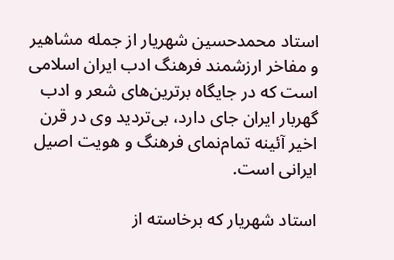استاد محمدحسین شهریار از جمله مشاهیر و مفاخر ارزشمند فرهنگ ادب ایران اسلامی است که در جایگاه برترین‌های شعر و ادب گهربار ایران جای دارد، بی‌تردید وی در قرن اخیر آئینه تمام‌نمای فرهنگ و هویت اصیل ایرانی است.

استاد شهریار که برخاسته از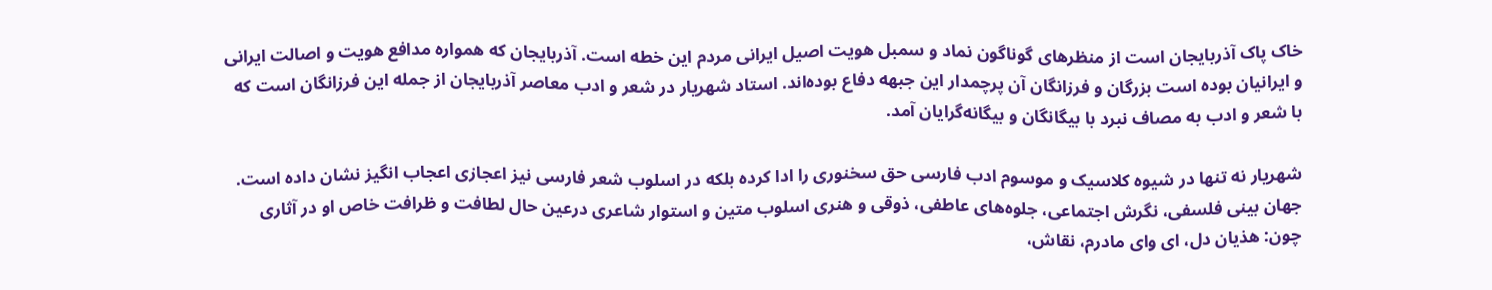خاک پاک آذربایجان است از منظرهای گوناگون نماد و سمبل هویت اصیل ایرانی مردم این خطه است. آذربایجان که همواره مدافع هویت و اصالت ایرانی و ایرانیان بوده است بزرگان و فرزانگان آن پرچمدار این جبهه دفاع بوده‌اند. استاد شهریار در شعر و ادب معاصر آذربایجان از جمله این فرزانگان است که با شعر و ادب به مصاف نبرد با بیگانگان و بیگانه‌گرایان آمد.

شهریار نه تنها در شیوه کلاسیک و موسوم ادب فارسی حق سخنوری را ادا کرده بلکه در اسلوب شعر فارسی نیز اعجازی اعجاب انگیز نشان داده است. جهان بینی فلسفی، نگرش اجتماعی، جلوه‌های عاطفی، ذوقی و هنری اسلوب متین و استوار شاعری درعین حال لطافت و ظرافت‌ خاص او در آثاری چون: هذیان دل، ای وای مادرم، نقاش،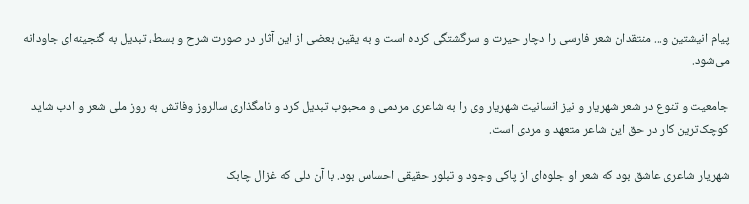پیام انیشتین و... منتقدان شعر فارسی را دچار حیرت و سرگشتگی کرده است و به یقین بعضی از این آثار در صورت شرح و بسط، تبدیل به گنجینه‌ای جاودانه می‌شود.

جامعیت و تنوع در شعر شهریار و نیز انسانیت شهریار وی را به شاعری مردمی و محبوب تبدیل کرد و نامگذاری سالروز وفاتش به روز ملی شعر و ادب شاید کوچک‌ترین کار در حق این شاعر متعهد و مردی است.

شهریار شاعری عاشق بود که شعر او جلوه‌ای از پاکی وجود و تبلور حقیقی احساس بود. با آن دلی که غزال چابک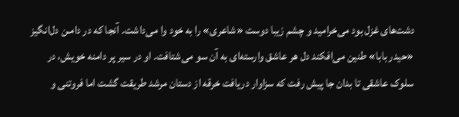دشت‌های غزل بود می‌خرامید و چشم زیبا دوست «شاعری» را به خود وا می‌داشت. آنجا که در دامـن دل‌انگیز «حیدر بابا» طنین می‌افکند دل هر عاشق وارسته‌ای به آن سو می‌شتافت. او در سیر پر دامنه خویش، در سلوک عاشقی تا بدان جا پیش رفت که سزاوار دریافت خرقه از دستان مرشد طریقت گشت اما فروتنی و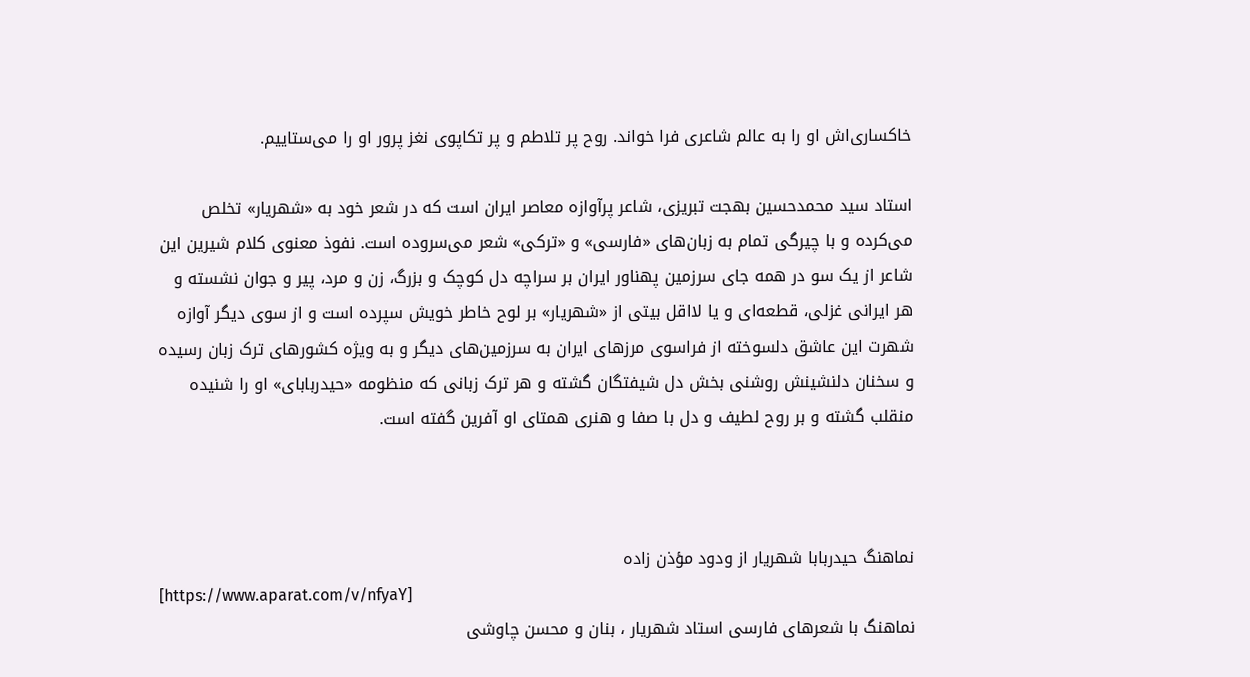خاکساری‌اش او را به عالم شاعری فرا خواند. روح پر تلاطم و پر تکاپوی نغز پرور او را می‌ستاییم.

استاد سید محمدحسین بهجت تبریزی، شاعر پرآوازه معاصر ایران است که در شعر خود به «شهریار» تخلص می‌کرده و با چیرگی تمام به زبان‌های «فارسی» و «ترکی» شعر می‌سروده است. نفوذ معنوی کلام شیرین این شاعر از یک سو در همه جای سرزمین پهناور ایران بر سراچه دل کوچک و بزرگ، زن و مرد، پیر و جوان نشسته و هر ایرانی غزلی، قطعه‌ای و یا لااقل بیتی از «شهریار» بر لوح خاطر خویش سپرده است و از سوی دیگر آوازه شهرت این عاشق دلسوخته از فراسوی مرزهای ایران به سرزمین‌های دیگر و به ویژه کشورهای ترک زبان رسیده و سخنان دلنشینش روشنی بخش دل شیفتگان گشته و هر ترک زبانی که منظومه «حیدربابای» او را شنیده منقلب گشته و بر روح لطیف و دل با صفا و هنری همتای او آفرین گفته است.



نماهنگ حیدربابا شهریار از ودود مؤذن زاده
[https://www.aparat.com/v/nfyaY]
نماهنگ با شعرهای فارسی استاد شهریار ، بنان و محسن چاوشی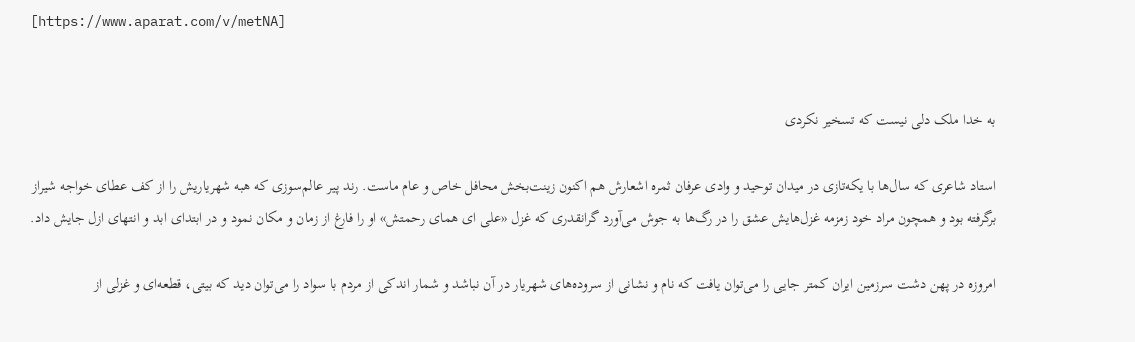[https://www.aparat.com/v/metNA]


به خدا ملک دلی نیست که تسخیر نکردی

استاد شاعرى که سال‌ها با یکه‌تازى در میدان توحید و وادى عرفان ثمره اشعارش هم اکنون زینت‌بخش محافل خاص و عام ماست. رند پیر عالم‌سوزى که هبه شهریاریش را از کف عطاى خواجه شیراز برگرفته بود و همچون مراد خود زمزمه غزل‌هایش عشق را در رگ‌ها به جوش مى‌آورد گرانقدرى که غزل «على اى هماى رحمتش» او را فارغ از زمان و مکان نمود و در ابتداى ابد و انتهاى ازل جایش داد.

امروزه در پهن دشت سرزمین ایران کمتر جایی را می‌توان یافت که نام و نشانی از سروده‌های شهریار در آن نباشد و شمار اندکی از مردم با سواد را می‌توان دید که بیتی، قطعه‌ای و غزلی از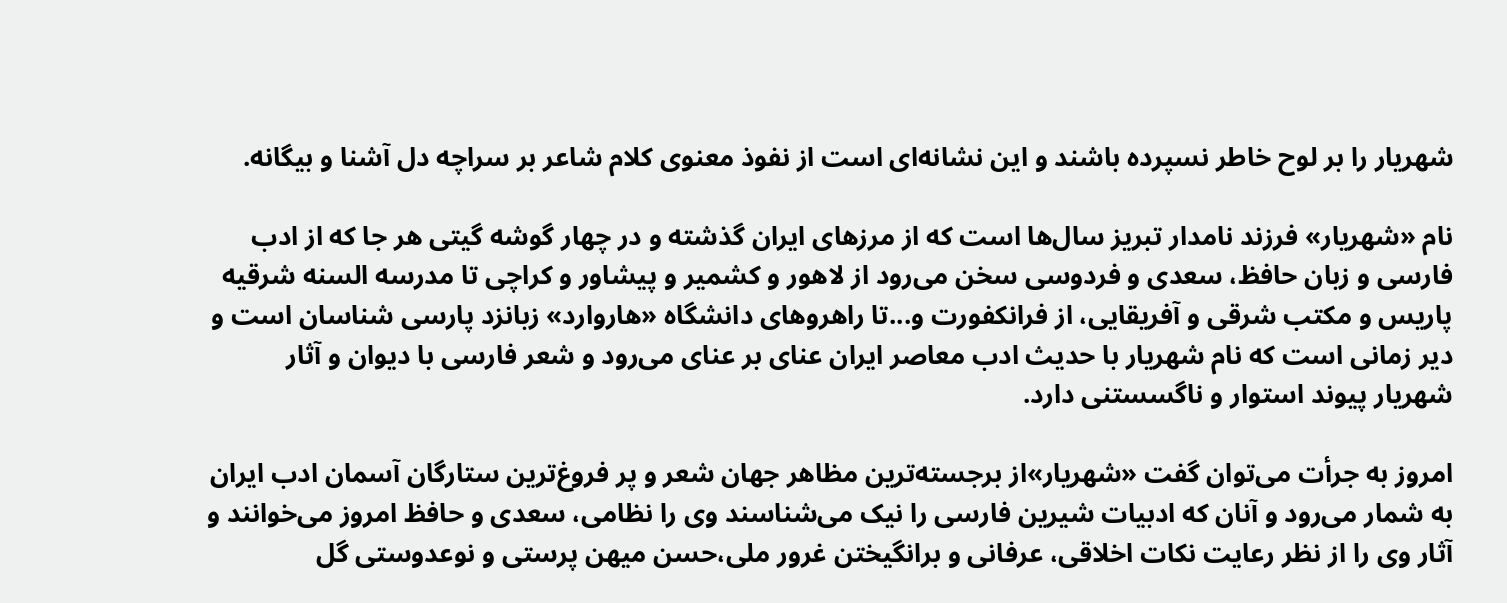شهریار را بر لوح خاطر نسپرده باشند و این نشانه‌ای است از نفوذ معنوی کلام شاعر بر سراچه دل آشنا و بیگانه.

نام «شهریار» فرزند نامدار تبریز سال‌ها است که از مرزهای ایران گذشته و در چهار گوشه گیتی هر جا که از ادب فارسی و زبان حافظ، سعدی و فردوسی سخن می‌رود از لاهور و کشمیر و پیشاور و کراچی تا مدرسه السنه شرقیه پاریس و مکتب شرقی و‌ آفریقایی، از فرانکفورت و...تا راهروهای دانشگاه‌ «هاروارد» زبانزد پارسی شناسان است و دیر زمانی است که نام شهریار با حدیث ادب معاصر ایران عنای بر عنای می‌رود و شعر فارسی با دیوان و‌ آثار شهریار پیوند استوار و ناگسستنی دارد.

امروز به جرأت می‌توان گفت «شهریار»از برجسته‌ترین مظاهر جهان شعر و پر فروغ‌ترین ستارگان آسمان ادب ایران به شمار می‌رود و آنان که ادبیات شیرین فارسی را نیک می‌شناسند وی را نظامی، سعدی و حافظ امروز می‌خوانند و آثار وی را از نظر رعایت نکات اخلاقی، عرفانی و برانگیختن غرور ملی،حسن میهن پرستی و نوعدوستی گل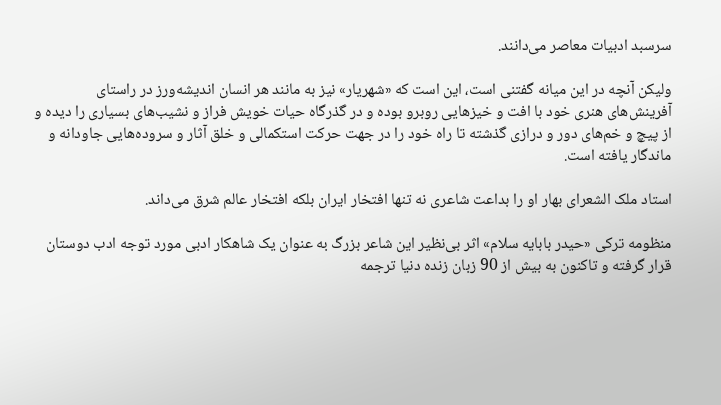سرسبد ادبیات معاصر می‌دانند.

ولیکن آنچه در این میانه گفتنی است، این است که «شهریار» نیز به مانند هر انسان اندیشه‌ورز در راستای آفرینش‌های هنری خود با افت و خیزهایی روبرو بوده و در گذرگاه حیات خویش فراز و نشیب‌های بسیاری را دیده و از پیچ و خم‌های دور و درازی گذشته تا راه خود را در جهت حرکت استکمالی و خلق آثار و سروده‌هایی جاودانه و ماندگار یافته است.

استاد ملک الشعرای بهار او را بداعت شاعری نه تنها افتخار ایران بلکه افتخار عالم شرق می‌داند.

منظومه ترکی «حیدر بابایه سلام» اثر بی‌نظیر این شاعر بزرگ به عنوان یک شاهکار ادبی مورد توجه ادب دوستان قرار گرفته و تاکنون به بیش از 90 زبان زنده دنیا ترجمه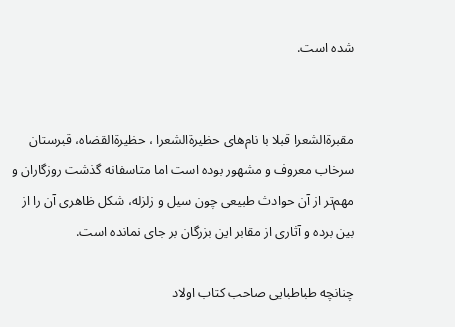شده است.


مقبرةالشعرا قبلا با نام‌های حظیرةالشعرا ، حظیرة‌القضاه، قبرستان سرخاب معروف و مشهور بوده است اما متاسفانه گذشت روزگاران و مهم‌تر از آن حوادث طبیعی چون سیل و زلزله، شکل ظاهری آن را از بین برده و آثاری از مقابر این بزرگان بر جای نمانده است.

چنانچه طباطبایی صاحب کتاب اولاد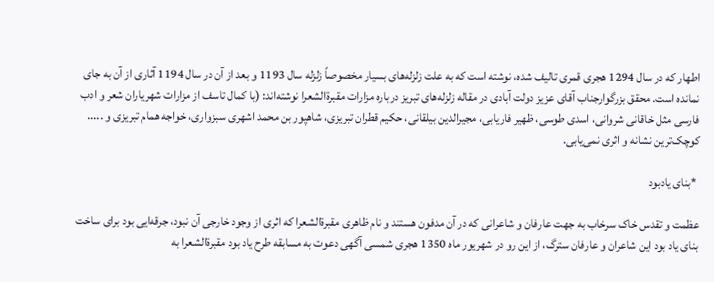اطهار که در سال 1294 هجری قمری تالیف شده، نوشته است که به علت زلزله‌های بسیار مخصوصاً زلزله سال 1193 و بعد از آن در سال 1194 آثاری از آن به جای نمانده است. محقق بزرگوارجناب آقای عزیز دولت آبادی در مقاله زلزله‌های تبریز درباره مزارات مقبرةالشعرا نوشته‌اند: (با کمال تاسف از مزارات شهریاران شعر و ادب فارسی مثل خاقانی شروانی، اسدی طوسی، ظهیر فاریابی، مجیرالدین بیلقانی، حکیم قطران تبریزی، شاهپور بن محمد اشهری سبزواری، خواجه همام تبریزی و ..... کوچک‌ترین نشانه و اثری نمی‌یابی.

 *بنای یادبود

عظمت و تقدس خاک سرخاب به جهت عارفان و شاعرانی که در آن مدفون هستند و نام ظاهری مقبرةالشعرا که اثری از وجود خارجی آن نبود، جرقه‌ایی بود برای ساخت بنای یاد بود این شاعران و عارفان سترگ، از این رو در شهریور ماه 1350 هجری شمسی آگهی دعوت به مسابقه طرح یاد بود مقبرةالشعرا به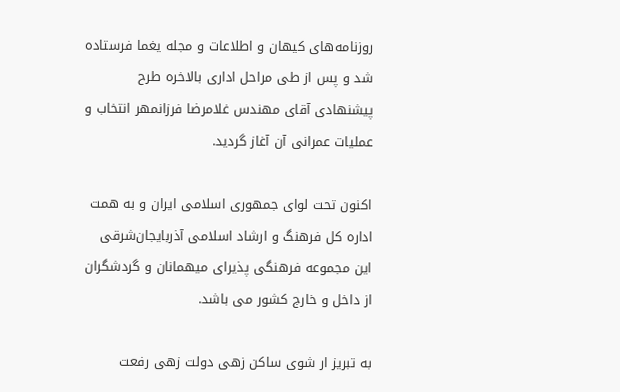روزنامه‌های کیهان و اطلاعات و مجله یغما فرستاده شد و پس از طی مراحل اداری بالاخره طرح پیشنهادی آقای مهندس غلامرضا فرزانمهر انتخاب و عملیات عمرانی آن آغاز گردید.

اکنون تحت لوای جمهوری اسلامی ایران و به همت اداره کل فرهنگ و ارشاد اسلامی آذربایجان‌شرقی این مجموعه فرهنگی پذیرای میهمانان و گردشگران از داخل و خارج کشور می باشد.

به تبریز ار شوی ساکن زهی دولت زهی رفعت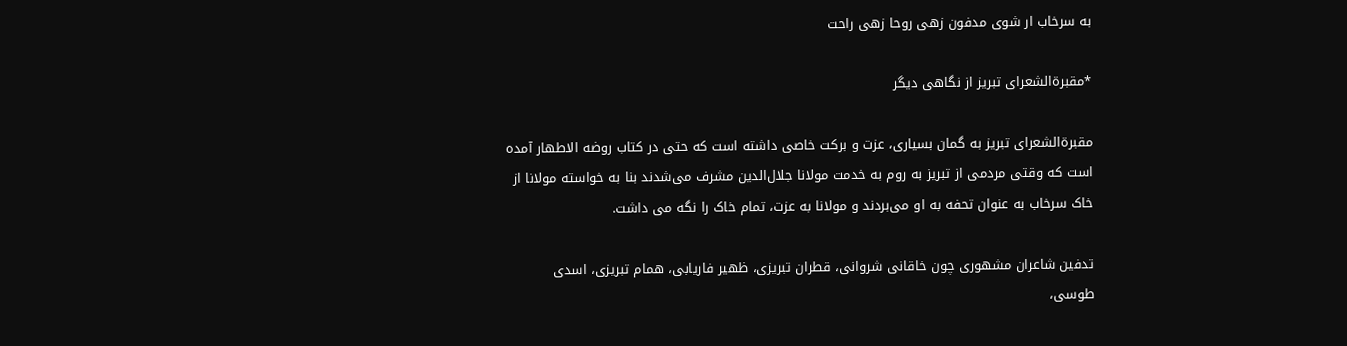به سرخاب ار شوی مدفون زهی روحا زهی راحت

*مقبرة‌الشعرای تبریز از نگاهی دیگر

مقبرةالشعرای تبریز به گمان بسیاری، عزت و برکت خاصی داشته است که حتی در کتاب روضه الاطهار آمده است که وقتی مردمی از تبریز به روم به خدمت مولانا جلال‌الدین مشرف می‌شدند بنا به خواسته مولانا از خاک سرخاب به عنوان تحفه به او می‌بردند و مولانا به عزت، تمام خاک را نگه می داشت.

تدفین شاعران مشهوری چون خاقانی شروانی، قطران تبریزی، ظهیر فاریابی، همام تبریزی، اسدی طوسی،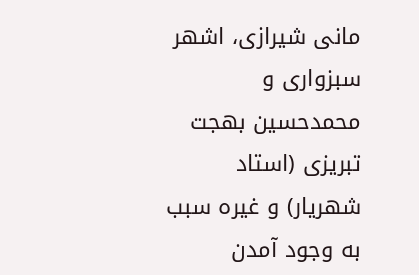مانی شیرازی، اشهر سبزواری و محمد‌حسین بهجت تبریزی (استاد شهریار) و غیره سبب به وجود آمدن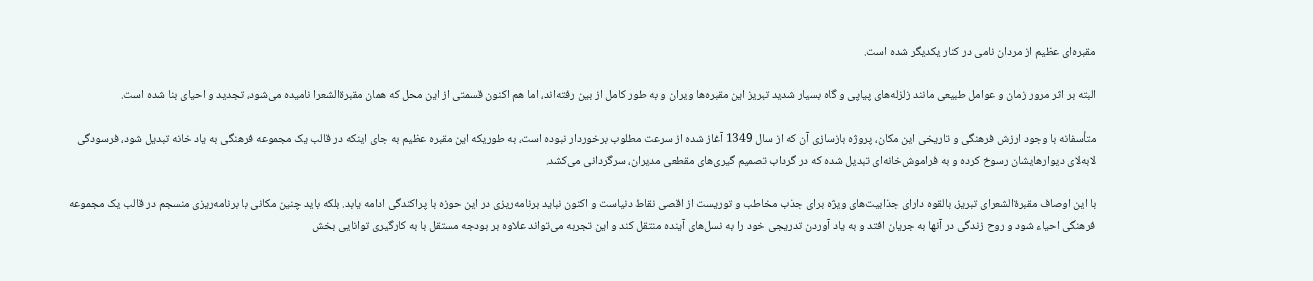مقبره‌ای عظیم از مردان نامی در کنار یکدیگر شده است.

البته بر اثر مرور زمان و عوامل طبیعی مانند زلزله‌های پیاپی و گاه بسیار شدید تبریز این مقبره‌ها ویران و به طور کامل از بین رفته‌اند، اما هم اکنون قسمتی از این محل که همان مقبرة‌الشعرا نامیده می‌شود، تجدید و احیای بنا شده است.

متأسفانه با وجود ارزش فرهنگی و تاریخی این مکان، پروژه بازسازی آن که از سال 1349 آغاز شده از سرعت مطلوب برخوردار نبوده است، به طوریکه این مقبره عظیم به جای اینکه در قالب یک مجموعه فرهنگی به یاد خانه تبدیل شود، فرسودگی لابه‌لای دیوارهایشان رسوخ کرده و به فراموش‌خانه‌ای تبدیل شده که در گرداب تصمیم ‌گیری‌های مقطعی مدیران، سرگردانی می‌کشد.

با این اوصاف مقبرةالشعرای تبریز، بالقوه دارای جذابیت‌های ویژه برای جذب مخاطب و توریست از اقصی نقاط دنیاست و اکنون نباید برنامه‌ریزی در این حوزه با پراکندگی ادامه یابد. بلکه باید چنین مکانی با برنامه‌ریزی منسجم در قالب یک مجموعه فرهنگی احیاء شود و روح زندگی در آنها به جریان افتد و به یاد آوردن تدریجی خود را به نسل‌های آینده منتقل کند و این تجربه می‌تواند علاوه بر بودجه مستقل با به کارگیری توانایی بخش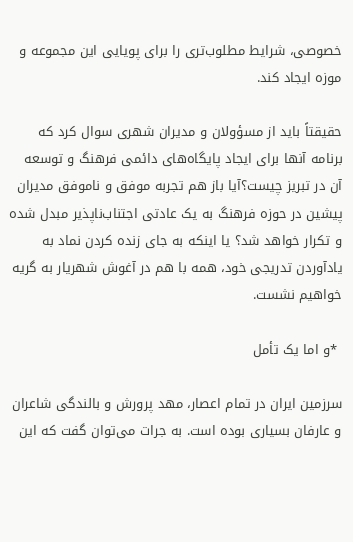خصوصی، شرایط مطلوب‌تری را برای پویایی این مجموعه و موزه ایجاد کند.

حقیقتاً باید از مسؤولان و مدیران شهری سوال کرد که برنامه آنها برای ایجاد پایگاه‌های دائمی فرهنگ و توسعه آن در تبریز چیست؟آیا باز هم تجربه موفق و ناموفق مدیران پیشین در حوزه فرهنگ به یک عادتی اجتناب‌ناپذیر مبدل شده و تکرار خواهد شد؟ یا اینکه به جای زنده کردن نماد به یادآوردن تدریجی خود، همه با هم در آغوش شهریار به گریه خواهیم نشست.

 *و اما یک تأمل

سرزمین ایران در تمام اعصار، مهد پرورش و بالندگی شاعران و عارفان بسیاری بوده است. به جرات می‌توان گفت که این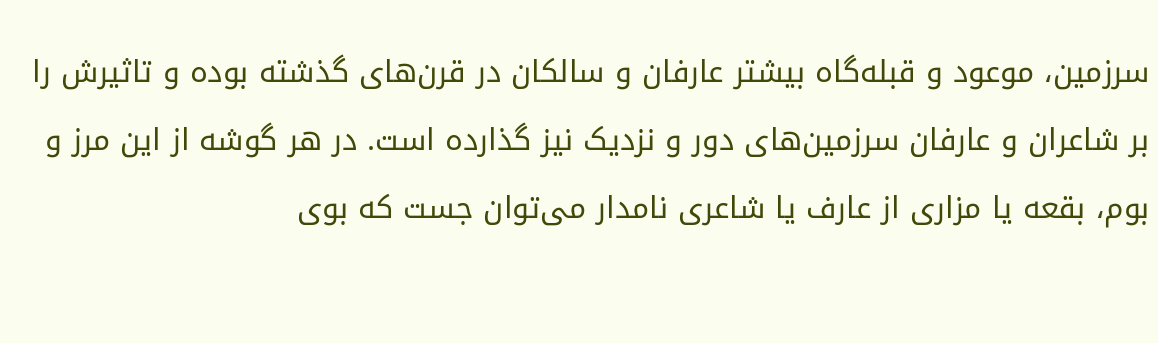سرزمین، موعود و قبله‌گاه بیشتر عارفان و سالکان در قرن‌های گذشته بوده و تاثیرش را بر شاعران و عارفان سرزمین‌های دور و نزدیک نیز گذارده است. در هر گوشه از این مرز و بوم، بقعه یا مزاری از عارف یا شاعری نامدار می‌توان جست که بوی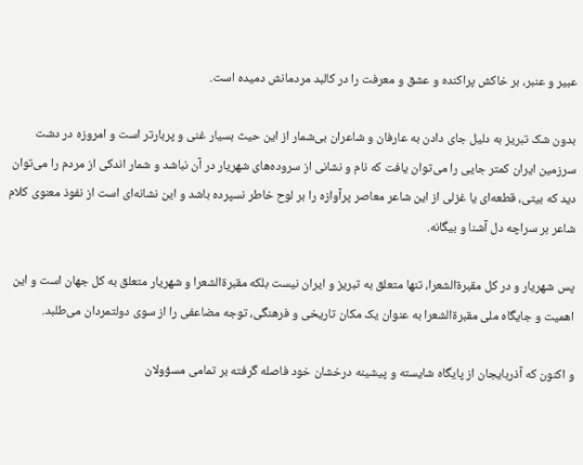عبیر و عنبر، بر خاکش پراکنده و عشق و معرفت را در کالبد مردمانش دمیده است.

بدون شک تبریز به دلیل جای دادن به عارفان و شاعران بی‌شمار از این حیث بسیار غنی و پربارتر است و امروزه در دشت سرزمین ایران کمتر جایی را می‌توان یافت که نام و نشانی از سروده‌های شهریار در آن نباشد و شمار اندکی از مردم را می‌توان دید که بیتی، قطعه‌ای یا غزلی از این شاعر معاصر پرآوازه را بر لوح خاطر نسپرده باشد و این نشانه‌ای است از نفوذ معنوی کلام شاعر بر سراچه دل آشنا و بیگانه.

پس شهریار و در کل مقبرةالشعرا، تنها متعلق به تبریز و ایران نیست بلکه مقبرةالشعرا و شهریار متعلق به کل جهان است و این اهمیت و جایگاه ملی مقبرة‌الشعرا به عنوان یک مکان تاریخی و فرهنگی، توجه مضاعفی را از سوی دولتمردان می‌طلبد.

و اکنون که آذربایجان از پایگاه شایسته و پیشینه درخشان خود فاصله گرفته بر تمامی مسؤولان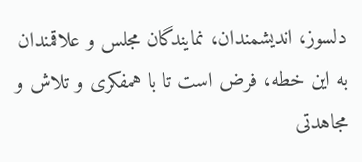دلسوز، اندیشمندان، نمایندگان مجلس و علاقمندان به این خطه، فرض است تا با همفکری و تلاش و مجاهدتی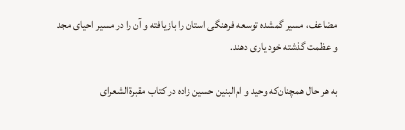مضاعف، مسیر گمشده توسعه فرهنگی استان را بازیافته و آن را در مسیر احیای مجد و عظمت گذشته خود یاری دهند.

به هر حال همچنان‌که وحید و ام‌البنین حسین زاده در کتاب مقبرةالشعرای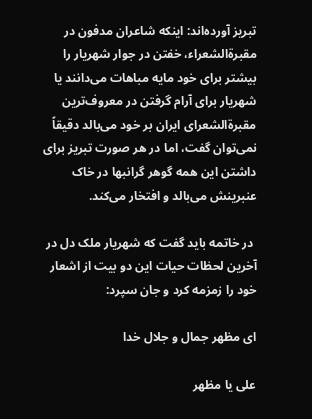تبریز آورده‌اند: اینکه شاعران مدفون در مقبرةالشعراء، خفتن در جوار شهریار را بیشتر برای خود مایه مباهات‌ می‌دانند یا شهریار برای آرام گرفتن در معروف‌ترین مقبرةالشعرای ایران بر خود می‌بالد دقیقاً نمی‌توان گفت، اما در هر صورت تبریز برای داشتن این همه گوهر گرانبها در خاک عنبرینش می‌بالد و افتخار می‌کند.

 در خاتمه باید گفت که شهریار ملک دل در آخرین لحظات حیات این دو بیت از اشعار خود را زمزمه کرد و جان سپرد:

ای مظهر جمال و جلال خدا

علی یا مظهر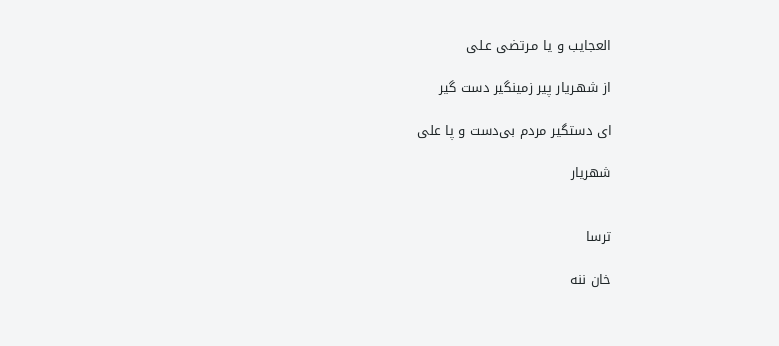العجایب و یا مـرتضی عـلی

از شهـریار پیر زمینگیر دست گیر

ای دستگیر مردم بی‌دست و پا علی

شهریار


ترسا

خان ننه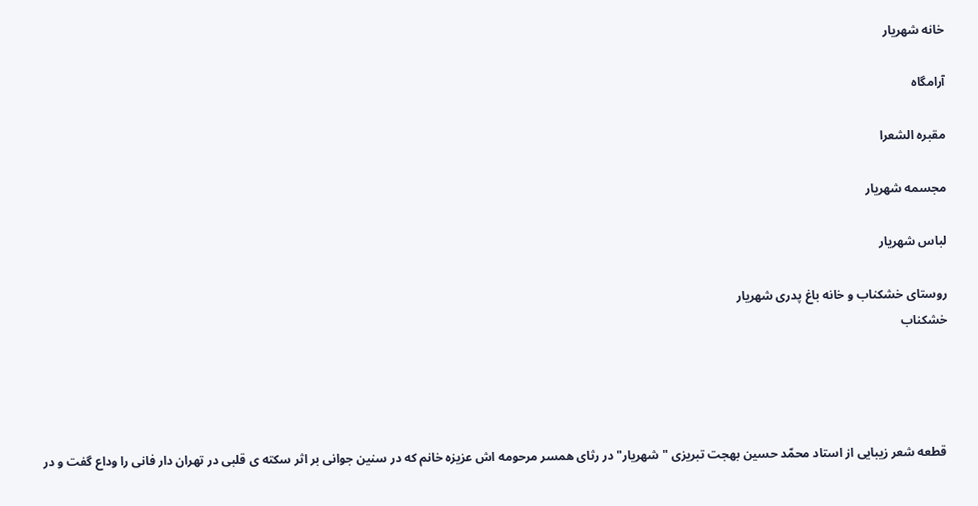خانه شهریار

آرامگاه

مقبره الشعرا

مجسمه شهریار

لباس شهریار

روستای خشکناب و خانه باغ پدری شهریار
خشکناب




 قطعه شعر زیبایی از استاد محمّد حسین بهجت تبریزی "شهریار" در رثای همسر مرحومه اش عزیزه خانم که در سنین جوانی بر اثر سکته ی قلبی در تهران دار فانی را وداع گفت و در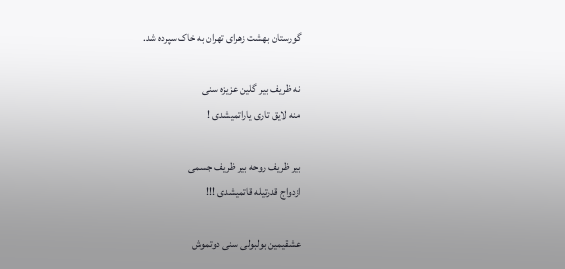گورستان بهشت زهرای تهران به خاک سپرده شد.

نه ظریف بیر گلین عزیزه سنی
منه لایق تاری یاراتمیشدی !

بیر ظریف روحه بیر ظریف جسمی
ازدواج قدرتیله قاتمیشدی !!!

عشقیمین بولبولی سنی دوتموش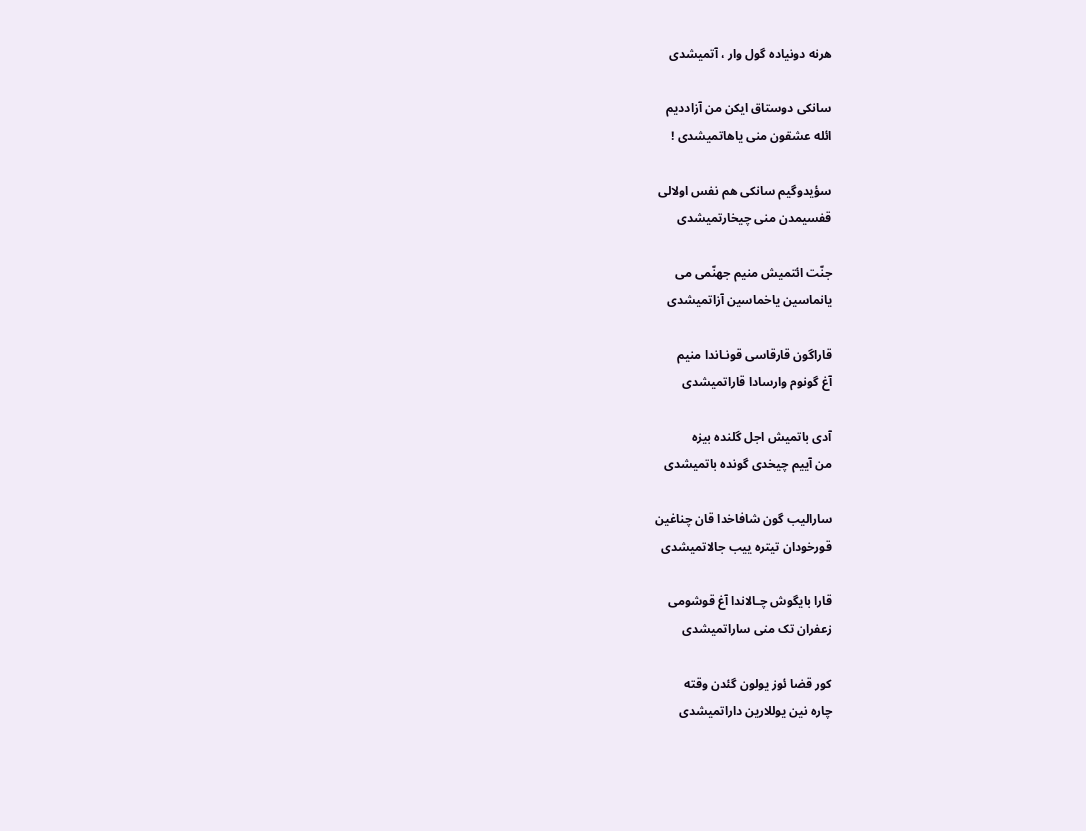هرنه دونیاده گول وار ، آتمیشدی

سانکی دوستاق ایکن من آزاددیم
ائله عشقون منی یاهاتمیشدی !

سؤیدوگیم سانکی هم نفس اولالی
قفسیمدن منی چیخارتمیشدی

جنّت ائتمیش منیم جهنّمی می
یانماسین یاخماسین آزاتمیشدی

قاراگون قارقاسی قونـاندا منیم
آغ گونوم وارسادا قاراتمیشدی

آدی باتمیش اجل گلنده بیزه
من آییم چیخدی گونده باتمیشدی

سارالیب گون شافاخدا قان چناغین
قورخودان تیتره ییب جالاتمیشدی

قارا بایگوش چـالاندا آغ قوشومی
زعفران تک منی ساراتمیشدی

کور قضا ئوز یولون گئدن وقته
چاره نین یوللارین داراتمیشدی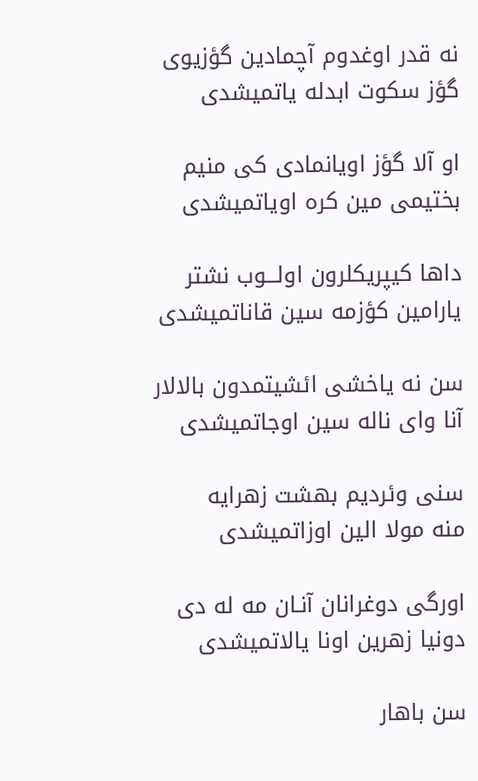نه قدر اوغدوم آچمادین گؤزیوی
گؤز سکوت ابدله یاتمیشدی

او آلا گؤز اویانمادی کی منیم
بختیمی مین کره اویاتمیشدی

داها کیپریکلرون اولـــوب نشتر
یارامین کؤزمه سین قاناتمیشدی

سن نه یاخشی ائشیتمدون بالالار
آنا وای ناله سین اوجاتمیشدی

سنی وئردیم بهشت زهرایه
منه مولا الین اوزاتمیشدی

اورگی دوغرانان آنـان مه له دی
دونیا زهرین اونا یالاتمیشدی

سن باهار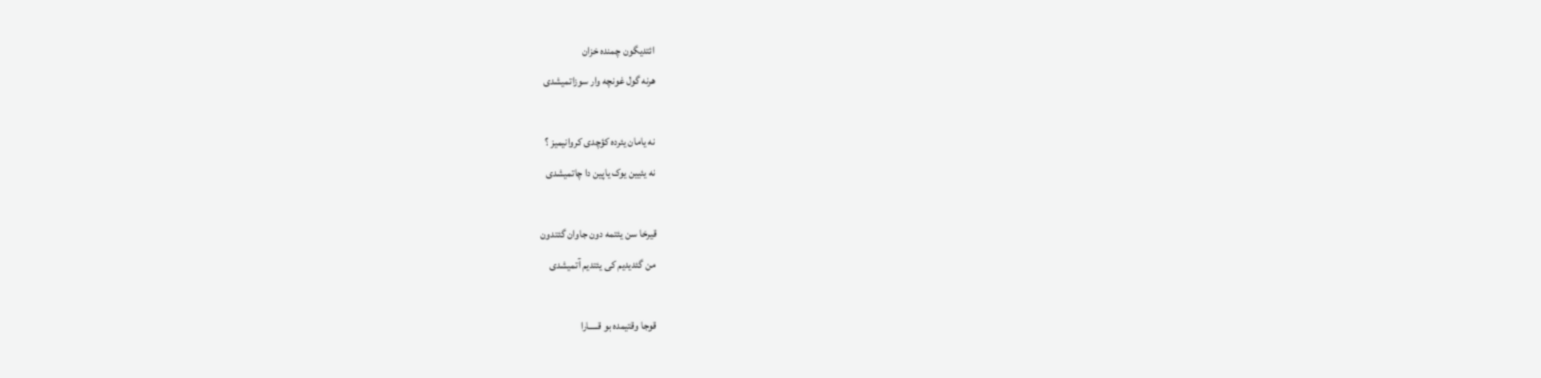ائتدیگون چمنده خزان
هرنه گول غونچه وار سوزاتمیشدی

نه یامان یئرده کؤچدی کروانیمیز ؟
نه یئیین یوک یاپین دا چاتمیشدی

قیرخا سن یئتمه دون جاوان گئتدون
من گئدیدیم کی یئتدیم آتمیشدی

قوجا وقتیمده بو قـــــارا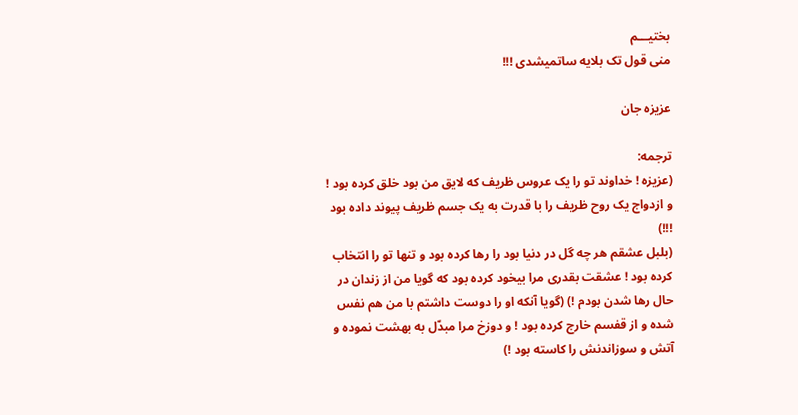بختیـــم
منی قول تک بلایه ساتمیشدی !!!

عزیزه جان

ترجمه:
(عزیزه ! خداوند تو را یک عروس ظریف که لایق من بود خلق کرده بود ! و ازدواج یک روح ظریف را با قدرت به یک جسم ظریف پیوند داده بود !!!)
(بلبل عشقم هر چه گل در دنیا بود را رها کرده بود و تنها تو را انتخاب کرده بود ! عشقت بقدری مرا بیخود کرده بود که گویا من از زندان در حال رها شدن بودم !) (گویا آنکه او را دوست داشتم با من هم نفس شده و از قفسم خارج کرده بود ! و دوزخ مرا مبدّل به بهشت نموده و آتش و سوزاندنش را کاسته بود !)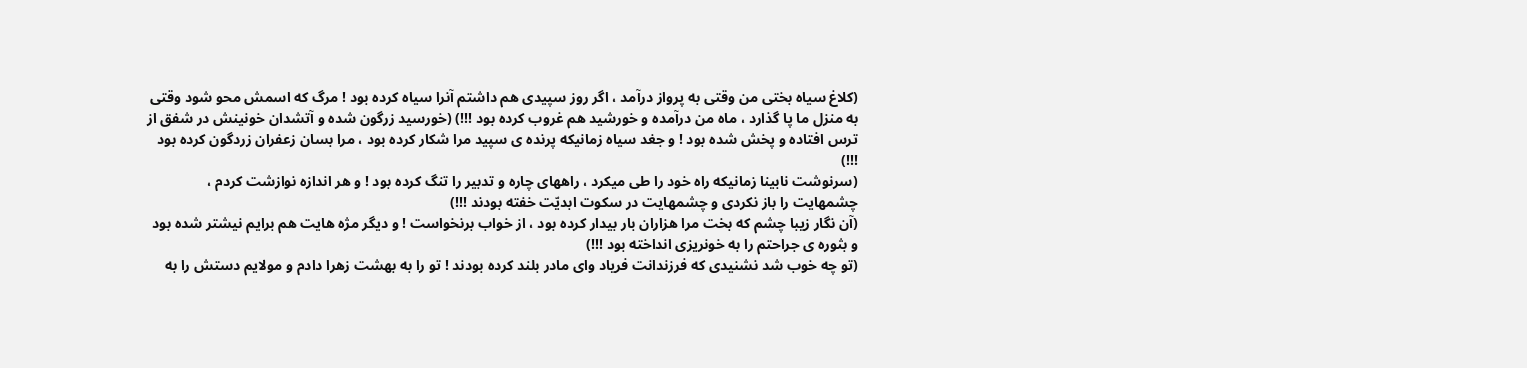(کلاغ سیاه بختی من وقتی به پرواز درآمد ، اگر روز سپیدی هم داشتم آنرا سیاه کرده بود ! مرگ که اسمش محو شود وقتی به منزل ما پا گذارد ، ماه من درآمده و خورشید هم غروب کرده بود !!!) (خورسید زرگون شده و آتشدان خونینش در شفق از ترس افتاده و پخش شده بود ! و جغد سیاه زمانیکه پرنده ی سپید مرا شکار کرده بود ، مرا بسان زعفران زردگون کرده بود !!!)
(سرنوشت نابینا زمانیکه راه خود را طی میکرد ، راههای چاره و تدبیر را تنگ کرده بود ! و هر اندازه نوازشت کردم ، چشمهایت را باز نکردی و چشمهایت در سکوت ابدیّت خفته بودند !!!)
(آن نگار زیبا چشم که بخت مرا هزاران بار بیدار کرده بود ، از خواب برنخواست ! و دیگر مژه هایت هم برایم نیشتر شده بود و بثوره ی جراحتم را به خونریزی انداخته بود !!!)
(تو چه خوب شد نشنیدی که فرزندانت فریاد وای مادر بلند کرده بودند ! تو را به بهشت زهرا دادم و مولایم دستش را به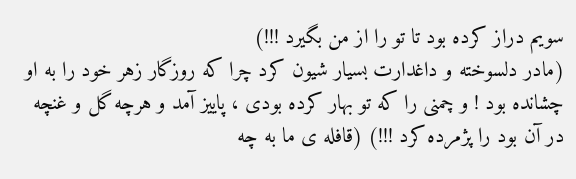سویم دراز کرده بود تا تو را از من بگیرد !!!)
(مادر دلسوخته و داغدارت بسیار شیون کرد چرا که روزگار زهر خود را به او چشانده بود ! و چمنی را که تو بهار کرده بودی ، پاییز آمد و هرچه گل و غنچه در آن بود را پژمرده کرد !!!) (قافله ی ما به چه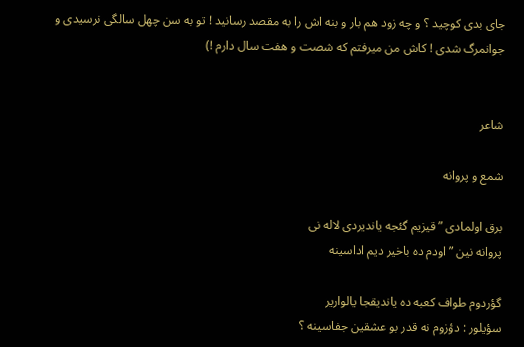جای بدی کوچید ؟ و چه زود هم بار و بنه اش را به مقصد رسانید ! تو به سن چهل سالگی نرسیدی و جوانمرگ شدی ! کاش من میرفتم که شصت و هفت سال دارم !)


شاعر

شمع و پروانه

برق اولمادی ” قیزیم گئجه یاندیردی لاله نی
پروانه نین ” اودم ده باخیر دیم اداسینه

گؤردوم طواف کعبه ده یاندیقجا یالواریر
سؤیلور : دؤزوم نه قدر بو عشقین جفاسینه ؟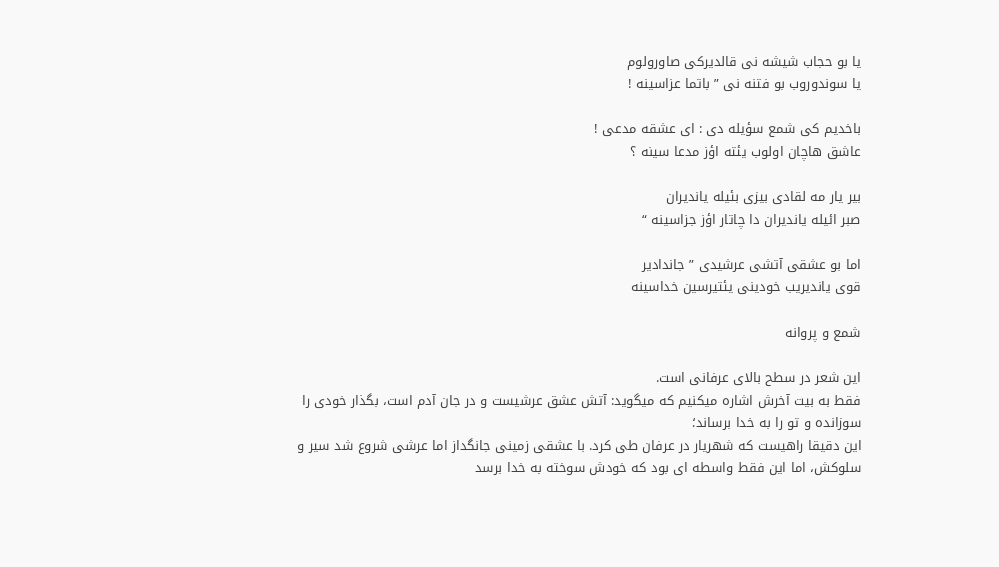یا بو حجاب شیشه نی قالدیرکی صاورولوم
یا سوندوروب بو فتنه نی ” باتما عزاسینه !

باخدیم کی شمع سؤیله دی : ای عشقه مدعی !
عاشق هاچان اولوب یئته اؤز مدعا سینه ؟

بیر یار مه لقادی بیزی بئیله یاندیران
صبر ائیله یاندیران دا چاتار اؤز جزاسینه “

اما بو عشقی آتشی عرشیدی ” جاندادیر
قوی یاندیریب خودینی یئتیرسین خداسینه

شمع و پروانه

این شعر در سطح بالای عرفانی است.
فقط به بیت آخرش اشاره میکنیم که میگوید: آتش عشق عرشیست و در جان آدم است، بگذار خودی را سوزانده و تو را به خدا برساند؛
این دقیقا راهیست که شهریار در عرفان طی کرد. با عشقی زمینی جانگداز اما عرشی شروع شد سیر و سلوکش، اما این فقط واسطه ای بود که خودش سوخته به خدا برسد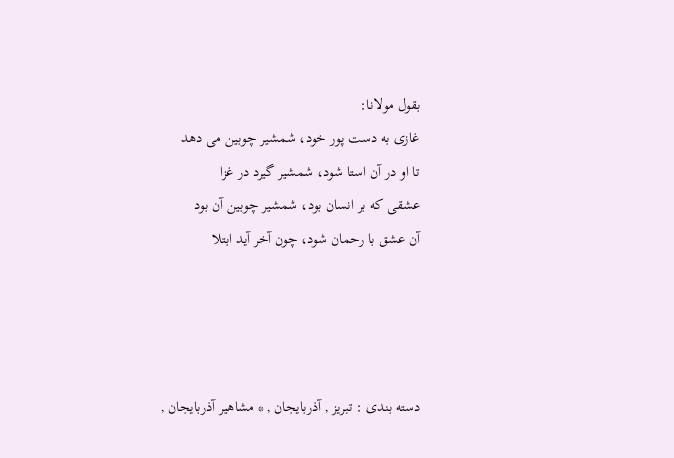بقول مولانا:
غازی به دست پور خود، شمشیر چوبین می دهد
تا او در آن استا شود، شمشیر گیرد در غزا
عشقی که بر انسان بود، شمشیر چوبین آن بود
آن عشق با رحمان شود، چون آخر آید ابتلا




دسته بندی : تبریز , آذربایجان , * مشاهیر آذربایجان ,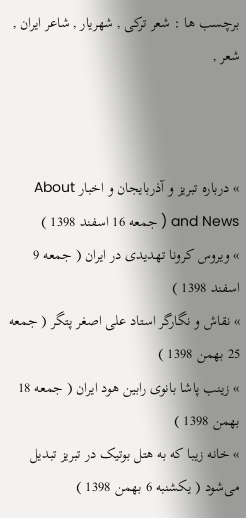برچسب ها : شعر ترکی , شهریار , شاعر ایران , شعر ,



» درباره تبریز و آذربایجان و اخبار About and News ( جمعه 16 اسفند 1398 )
» ویروس کرونا تهدیدی در ایران ( جمعه 9 اسفند 1398 )
» نقاش و نگارگر استاد علی اصغر پتگر ( جمعه 25 بهمن 1398 )
» زینب پاشا بانوی رابین هود ایران ( جمعه 18 بهمن 1398 )
» خانه زیبا که به هتل بوتیک در تبریز تبدیل می‌شود ( یکشنبه 6 بهمن 1398 )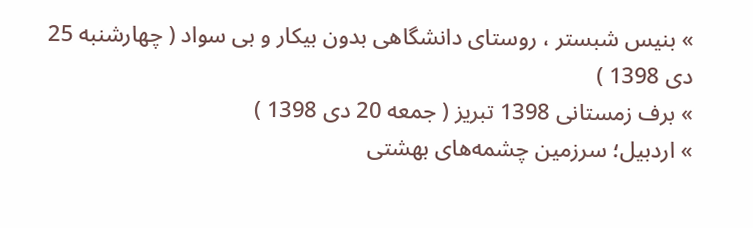» بنیس شبستر ، روستای دانشگاهی بدون بیکار و بی سواد ( چهارشنبه 25 دی 1398 )
» برف زمستانی 1398 تبریز ( جمعه 20 دی 1398 )
» اردبیل؛ سرزمین چشمه‌های بهشتی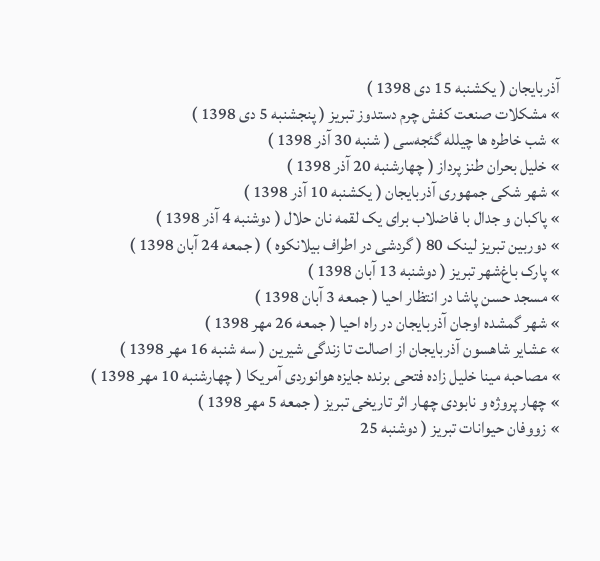آذربایجان ( یکشنبه 15 دی 1398 )
» مشکلات صنعت کفش چرم دستدوز تبریز ( پنجشنبه 5 دی 1398 )
» شب خاطره ها چیلله گئجه‌سی ( شنبه 30 آذر 1398 )
» خلیل بحران طنز پرداز ( چهارشنبه 20 آذر 1398 )
» شهر شکی جمهوری آذربایجان ( یکشنبه 10 آذر 1398 )
» پاکبان و جدال با فاضلاب برای یک لقمه نان حلال ( دوشنبه 4 آذر 1398 )
» دوربین تبریز لینک 80 ( گردشی در اطراف بیلانکوه ) ( جمعه 24 آبان 1398 )
» پارک باغ‌شهر تبریز ( دوشنبه 13 آبان 1398 )
» مسجد حسن پاشا در انتظار احیا ( جمعه 3 آبان 1398 )
» شهر گمشده اوجان آذربایجان در راه احیا ( جمعه 26 مهر 1398 )
» عشایر شاهسون آذربایجان از اصالت تا زندگی شیرین ( سه شنبه 16 مهر 1398 )
» مصاحبه مینا خلیل‌ زاده فتحی برنده جایزه هوانوردی آمریکا ( چهارشنبه 10 مهر 1398 )
» چهار پروژه و نابودی چهار اثر تاریخی تبریز ( جمعه 5 مهر 1398 )
» زووفان حیوانات تبریز ( دوشنبه 25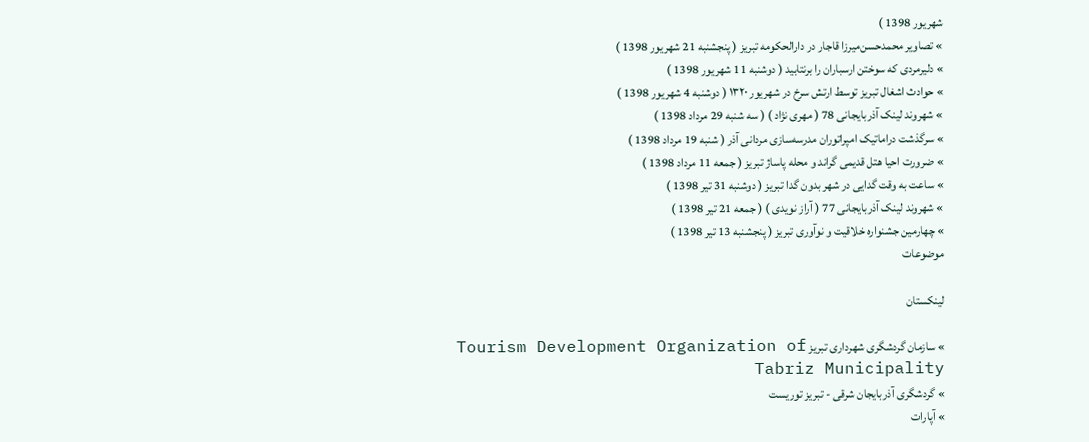شهریور 1398 )
» تصاویر محمدحسن‌میرزا قاجار در دارالحکومه تبریز ( پنجشنبه 21 شهریور 1398 )
» دلیرمردی که سوختن ارسباران را برنتابید ( دوشنبه 11 شهریور 1398 )
» حوادث اشغال تبریز توسط ارتش سرخ در شهریور ۱۳۲۰ ( دوشنبه 4 شهریور 1398 )
» شهروند لینک آذربایجانی 78 ( مهری نژاد ) ( سه شنبه 29 مرداد 1398 )
» سرگذشت دراماتیک امپراتوران مدرسه‌سازی مردانی آذر ( شنبه 19 مرداد 1398 )
» ضرورت احیا هتل قدیمی گراند و محله پاساژ تبریز ( جمعه 11 مرداد 1398 )
» ساعت به وقت گدایی در شهر بدون گدا تبریز ( دوشنبه 31 تیر 1398 )
» شهروند لینک آذربایجانی 77 ( آراز نویدی ) ( جمعه 21 تیر 1398 )
» چهارمین جشنواره خلاقیت و نوآوری تبریز ( پنجشنبه 13 تیر 1398 )
موضوعات

لینکستان

» سازمان گردشگری شهرداری تبریز Tourism Development Organization of Tabriz Municipality
» گردشگری آذربایجان شرقی - تبریز توریست
» آپارات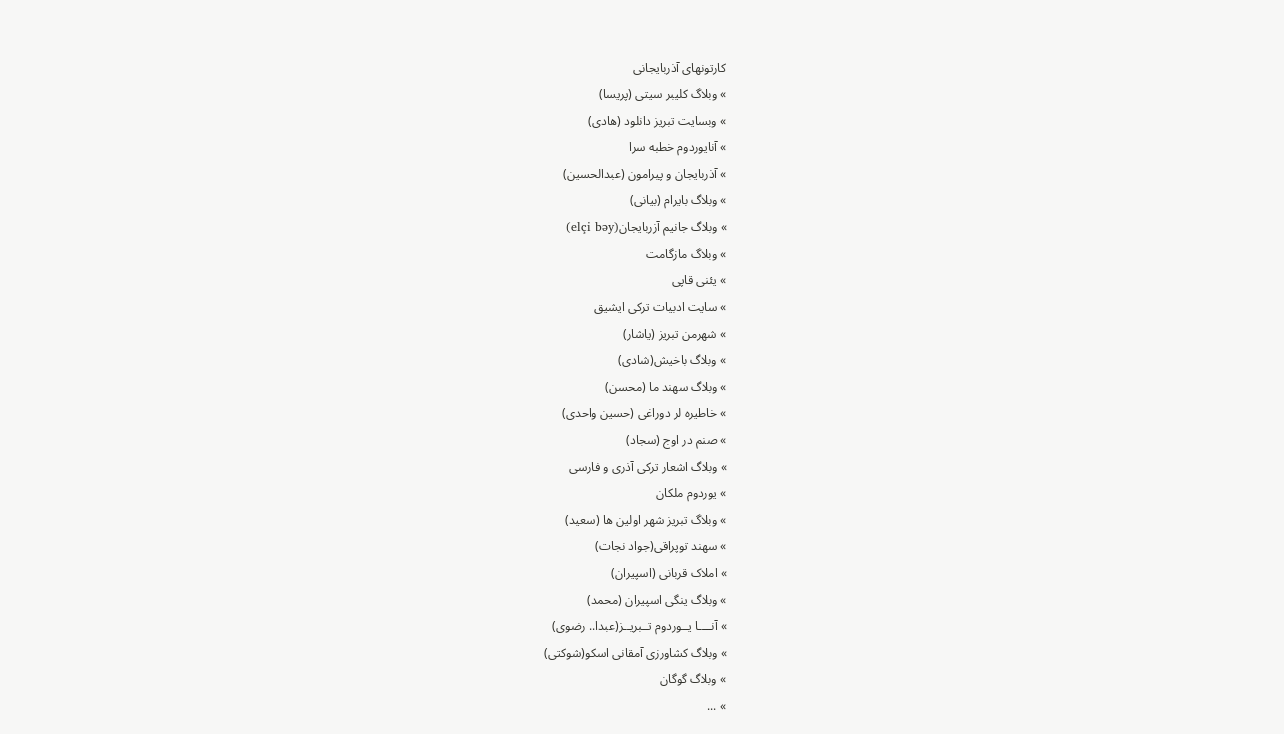کارتونهای آذربایجانی
» وبلاگ کلیبر سیتی (پریسا)
» وبسایت تبریز دانلود (هادی)
» آنایوردوم خطبه سرا
» آذربایجان و پیرامون (عبدالحسین)
» وبلاگ بایرام (بیانی)
» وبلاگ جانیم آزربایجان(elçi bəy)
» وبلاگ مازگامت
» یئنی قاپی
» سایت ادبیات ترکی ایشیق
» شهرمن تبریز (یاشار)
» وبلاگ باخیش(شادی)
» وبلاگ سهند ما (محسن)
» خاطیره لر دوراغی (حسین واحدی)
» صنم در اوج (سجاد)
» وبلاگ اشعار ترکی آذری و فارسی
» یوردوم ملکان
» وبلاگ تبریز شهر اولین ها (سعید)
» سهند توپراقی(جواد نجات)
» املاک قربانی (اسپیران)
» وبلاگ ینگی اسپیران (محمد)
» آنــــا یــوردوم تــبریــز(عبدا.. رضوی)
» وبلاگ کشاورزی آمقانی اسکو(شوکتی)
» وبلاگ گوگان
» ...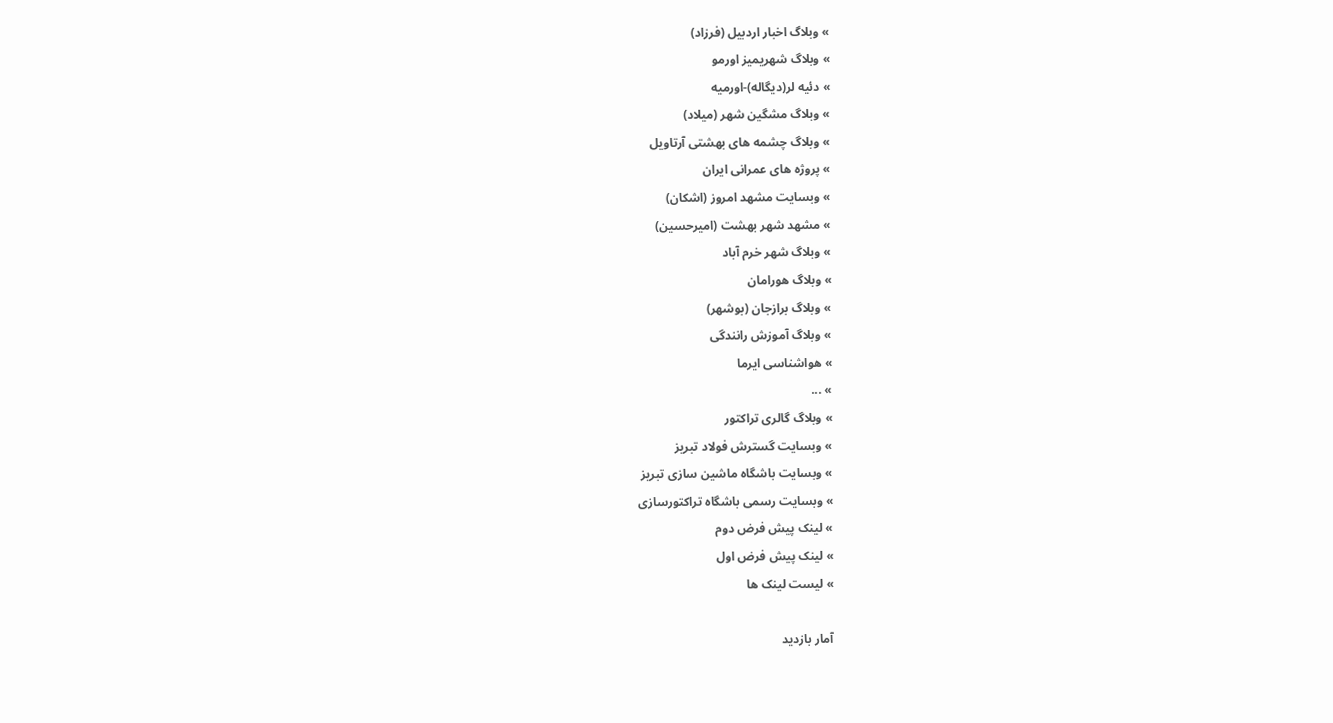» وبلاگ اخبار اردبیل (فرزاد)
» وبلاگ شهریمیز اورمو
» دئیه لر(دیگاله)-اورمیه
» وبلاگ مشگین شهر (میلاد)
» وبلاگ چشمه های بهشتی آرتاویل
» پروژه های عمرانی ایران
» وبسایت مشهد امروز (اشکان)
» مشهد شهر بهشت (امیرحسین)
» وبلاگ شهر خرم آباد
» وبلاگ هورامان
» وبلاگ برازجان (بوشهر)
» وبلاگ آموزش رانندگی
» هواشناسی ایرما
» ...
» وبلاگ گالری تراکتور
» وبسایت گسترش فولاد تبریز
» وبسایت باشگاه ماشین سازی تبریز
» وبسایت رسمی باشگاه تراکتورسازی
» لینک پیش فرض دوم
» لینک پیش فرض اول
» لیست لینک ها

آمار بازدید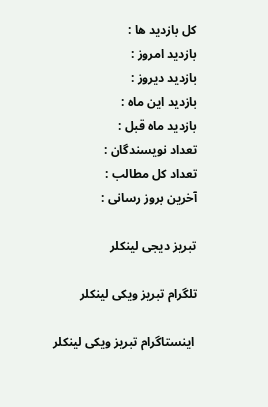کل بازدید ها :
بازدید امروز :
بازدید دیروز :
بازدید این ماه :
بازدید ماه قبل :
تعداد نویسندگان :
تعداد کل مطالب :
آخرین بروز رسانی :

تبریز دیجی لینکلر

تلگرام تبریز ویکی لینکلر

 اینستاگرام تبریز ویکی لینکلر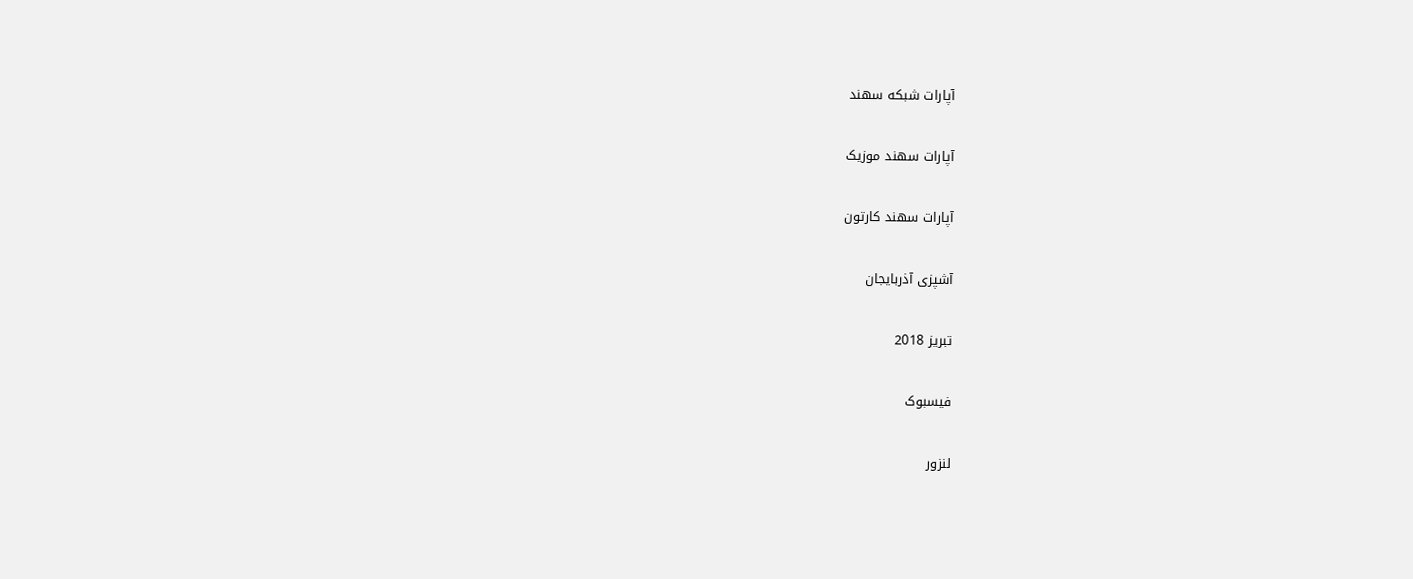آپارات شبکه سهند

آپارات سهند موزیک

آپارات سهند کارتون

آشپزی آذربایجان

تبریز 2018

فیسبوک

لنزور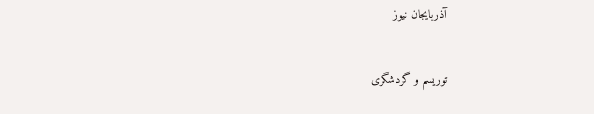آذربایجان نیوز

توریسم و گردشگری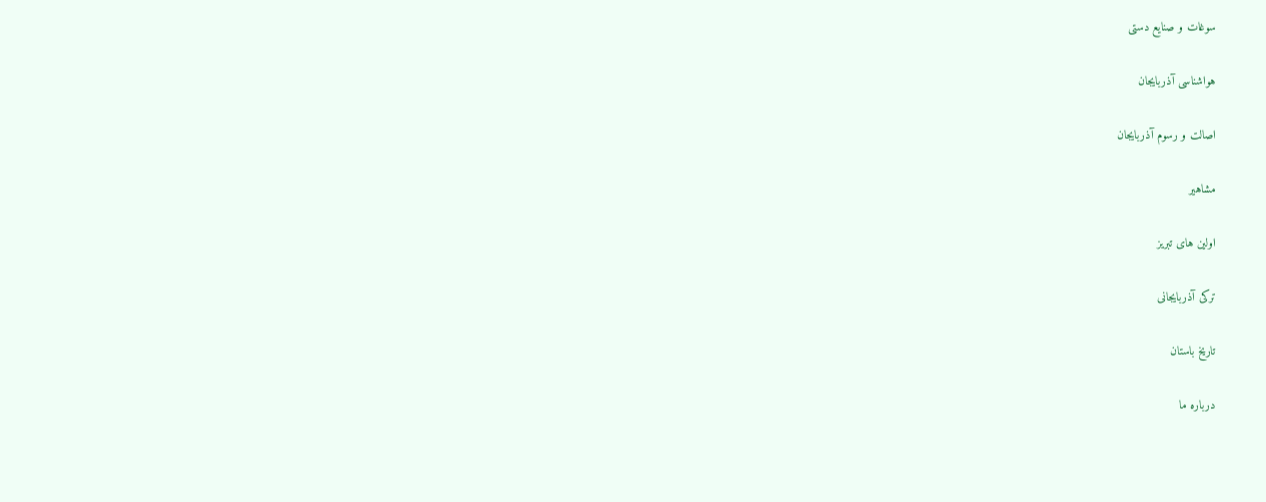سوغات و صنایع دستی

هواشناسی آذربایجان

اصالت و رسوم آذربایجان

مشاهیر

اولین های تبریز

ترکی آذربایجانی

تاریخ باستان

درباره ما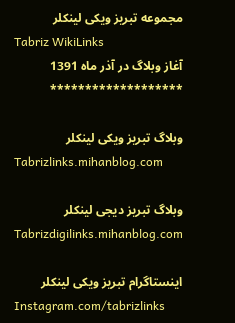مجموعه تبریز ویکی لینکلر
Tabriz WikiLinks
آغاز وبلاگ در آذر ماه 1391
*******************

وبلاگ تبریز ویکی لینکلر
Tabrizlinks.mihanblog.com

وبلاگ تبریز دیجی لینکلر
Tabrizdigilinks.mihanblog.com

اینستاگرام تبریز ویکی لینکلر
Instagram.com/tabrizlinks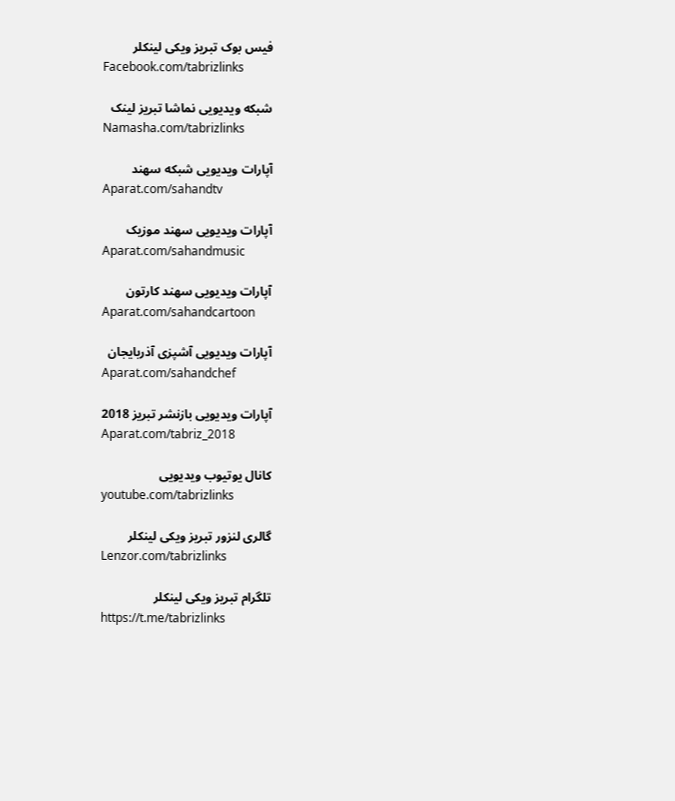فیس بوک تبریز ویکی لینکلر
Facebook.com/tabrizlinks

شبکه ویدیویی نماشا تبریز لینک
Namasha.com/tabrizlinks

آپارات ویدیویی شبکه سهند
Aparat.com/sahandtv

آپارات ویدیویی سهند موزیک
Aparat.com/sahandmusic

آپارات ویدیویی سهند کارتون
Aparat.com/sahandcartoon

آپارات ویدیویی آشپزی آذربایجان
Aparat.com/sahandchef

آپارات ویدیویی بازنشر تبریز 2018
Aparat.com/tabriz_2018

کانال یوتیوب ویدیویی
youtube.com/tabrizlinks

گالری لنزور تبریز ویکی لینکلر
Lenzor.com/tabrizlinks

تلگرام تبریز ویکی لینکلر
https://t.me/tabrizlinks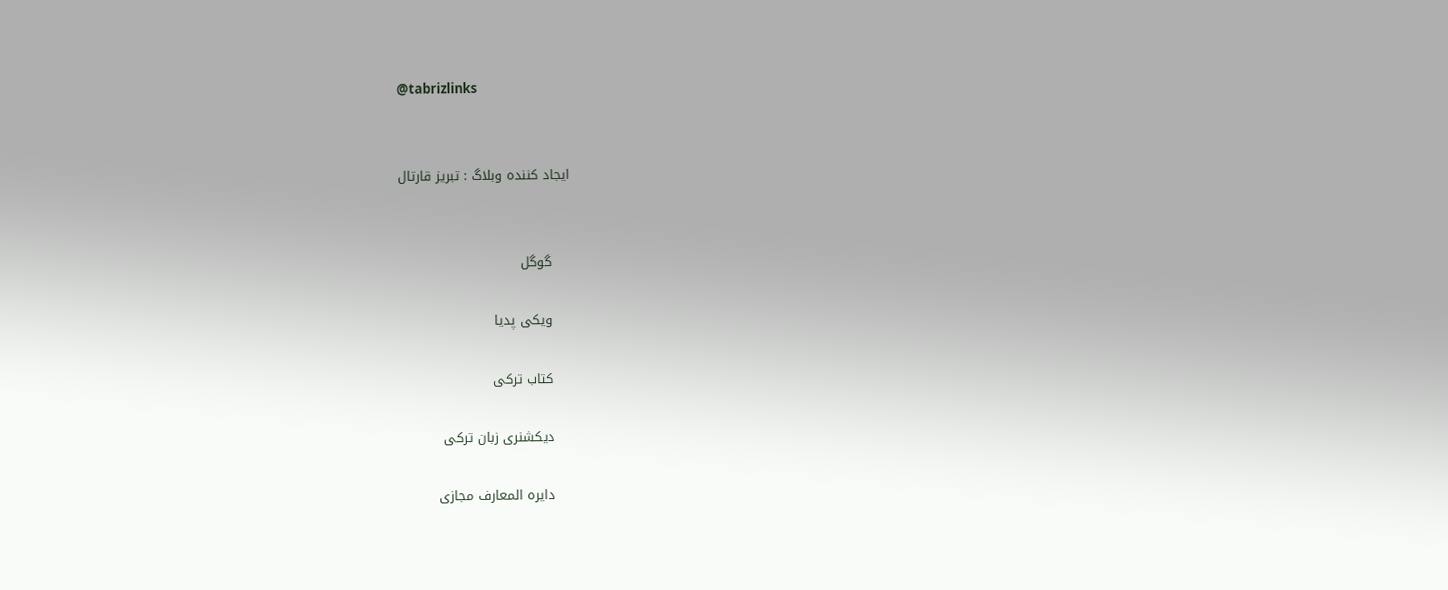@tabrizlinks


ایجاد کننده وبلاگ : تبریز قارتال


    گوگل

    ویکی پدیا

    کتاب ترکی

    دیکشنری زبان ترکی

    دایره المعارف مجازی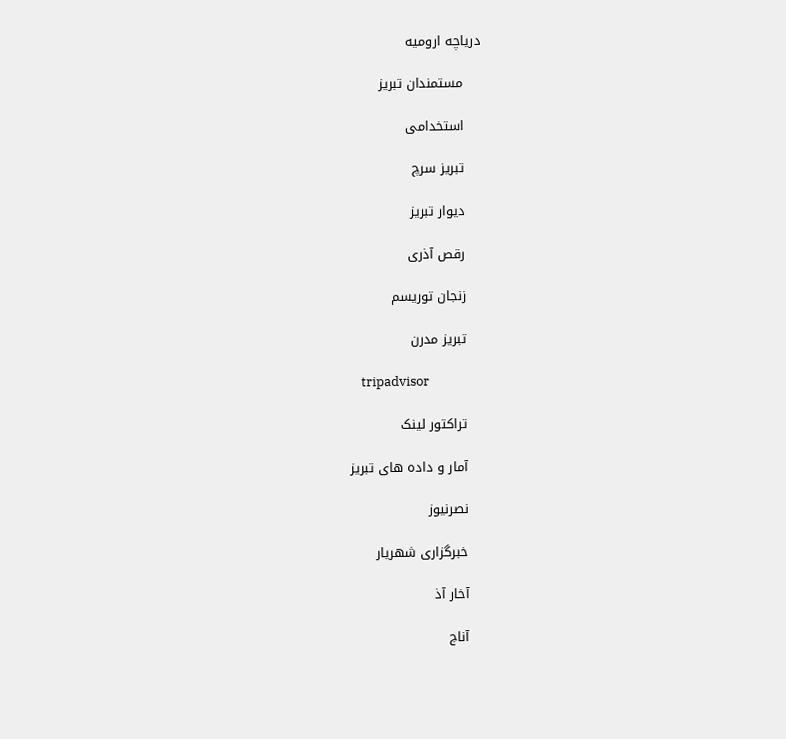دریاچه ارومیه

    مستمندان تبریز

    استخدامی

    تبریز سرچ

    دیوار تبریز

    رقص آذری

    زنجان توریسم

    تبریز مدرن

    tripadvisor

    تراکتور لینک

    آمار و داده های تبریز

    نصرنیوز

    خبرگزاری شهریار

    آخار آذ

    آناج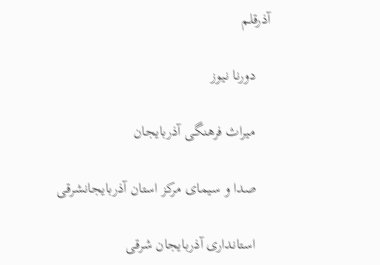آذرقلم

    دورنا نیوز

    میراث فرهنگی آذربایجان

    صدا و سیمای مرکز استان آذربایجانشرقی

    استانداری آذربایجان شرقی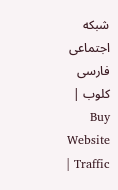شبکه اجتماعی فارسی کلوب | Buy Website Traffic |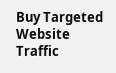Buy Targeted Website Traffic